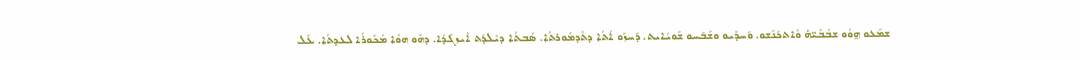ܫܡܰܥܘ ܗ̱ܘܳܘ ܫܒܳܒܶܝ̈ܗ̇ ܘܶܐܬܟܰܢܰܫܘ. ܘܰܚܕܺܝܘ ܘܫܰܒܰܚܘ ܫܰܘܝܳܐܝܬ. ܕܰܚܙܰܘ ܐܳܬܳܐ ܕܬܶܕܡܽܘܪܬܳܐ. ܣܳܒܬܳܐ ܕܝܶܠܕܰܬ ܐܶܝܙܓܰܕܳܐ. ܕܗܽܘ ܗܘܳܐ ܡܳܟܽܘܪܳܐ ܠܥܕܬܳܐ. ܥܰܠ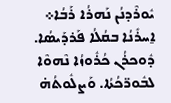ܝܽܘܪܶܕܢܳܢ ܢܰܗܪܳܐ ܪܰܒܳܐ܀
ܐ̱ܚܪܺܢܳܐ ܒܩܳܠܳܐ ܦܰܪܕܰܝܣܳܐ.
ܕܽܘܟܪܳܢ ܟܳܪܽܘܙܳܐ ܢܶܗܘܶܐ ܠܒܽܘܪ̈ܟܳܬܳܐ. ܘܰܨܠܽܘܬܳܗ̇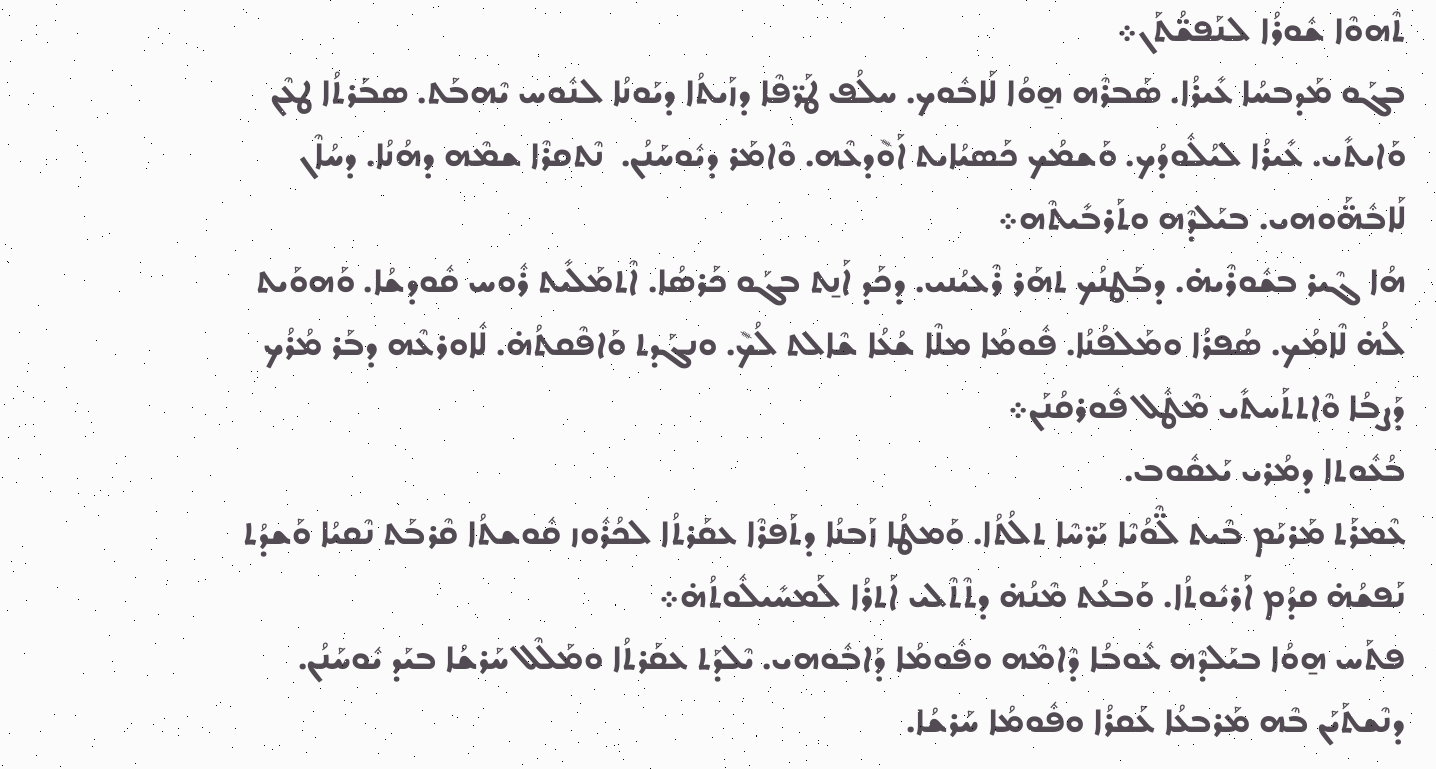ܬܶܗܘܶܐ ܫܽܘܪܳܐ ܠܢܰܦܫ̈ܳܬܰܢ܀
ܒܓܰܘ ܡܰܕܒܚܳܐ ܥܺܝܪܳܐ. ܣܰܒܪܶܗ ܗ̱ܘܳܐ ܠܰܐܒܽܘܟ. ܚܠܳܦ ܛܰܪ̈ܦܶܐ ܕܙܰܝܬܳܐ ܕܝܰܘܢܳܐ ܠܢܽܘܚ ܝܶܗܒܰܬ. ܣܒܰܪܬܳܐ ܛܥܶܢ ܘܰܐܝܬܺܝ. ܥܺܝܪܳܐ ܠܝܳܠܽܘܕܳܟ. ܘܰܫܡܳܟ ܟܰܣܝܳܐܝܬ ܐܰܘ݉ܕܥܶܗ. ܘܶܐܡܰܪ ܕܝܽܘܚܰܢܳܢ.  ܢܶܬܩܪܶܐ ܫܡܶܗ ܕܗܳܢܳܐ. ܕܚܳܐܶܢ ܠܰܐܒܽܗ̈ܰܘܗܝ. ܒܝܰܠܕܶܗ ܘܬܰܪܒܺܝܬܶܗ܀
ܗܳܐ ܓܶܝܪ ܒܫܽܘܪܶܝܗ̇. ܕܒܰܛܢܳܟ ܬܗܰܪ ܪܶܥܝܳܢܝ. ܕܟܰܕ ܐܰܢ̱ܬ ܒܓܰܘ ܟܰܪܣܳܐ. ܐܶܬܡܰܠܺܝܬ ܪܽܘܚ ܩܽܘܕܫܳܐ. ܘܰܗܘܰܝܬ ܠܳܗ̇ ܠܶܐܡܳܟ. ܣܳܦܪܳܐ ܘܡܰܠܦܳܢܳܐ. ܦܽܘܡܳܐ ܡܠܶܐ ܫܳܥܳܐ ܫܶܐܠܬ ܠܳܟ݉. ܘܢܓܰܕܬ ܘܰܐܦܶܩܬܳܗ̇. ܠܽܐܘܪܥܶܗ ܕܒܰܪ ܡܳܪܳܟ ܕܰܨܒܳܐ ܘܶܐܬܬܰܚܬܺܝ ܡܶܛܽܠ ܦܽܘܪܩܳܢܰܢ܀
ܒܳܥܽܘܬܐ ܕܡܳܪܝ ܝܰܥܩܽܘܒ.
ܥܶܡܪܰܬ ܡܰܪܝܰܡ ܒܶܝܬ ܠ̈ܶܘܳܝܶܐ ܝܰܪ̈ܚܶܐ ܬܠܳܬܳܐ. ܘܰܡܛܳܐ ܙܰܒܢܳܐ ܕܬܰܦܪܶܐ ܥܩܰܪܬܳܐ ܠܟܳܪܽܘܙ ܩܽܘܫܬܳܐ ܩܶܪܒܰܬ ܢܶܩܝܳܐ ܘܰܫܕܳܬ ܢܰܦܫܳܗ̇ ܩܕܳܡ ܐܰܪܝܽܘܬܳܐ. ܘܰܒܥܳܬ ܡܶܢܳܗ̇ ܕܬܶܬܶܠܝ ܐܰܬܪܳܐ ܠܰܡܚܺܝܠܽܘܬܳܗ̇܀
ܦܬܰܚ ܗ̱ܘܳܐ ܒܝܰܠܕܶܗ ܥܽܘܒܳܐ ܕܶܐܡܶܗ ܘܦܽܘܡܳܐ ܕܰܐܒܽܘܗܝ. ܝܶܠܕܰܬ ܥܩܰܪܬܳܐ ܘܡܰܠܶܠ ܚܰܪܫܳܐ ܒܝܰܕ ܝܽܘܚܰܢܳܢ. ܕܢܶܫܬܰܝܰܢ ܒܶܗ ܡܰܪܒܥܳܐ ܥܰܩܪܳܐ ܘܦܽܘܡܳܐ ܚܰܪܫܳܐ.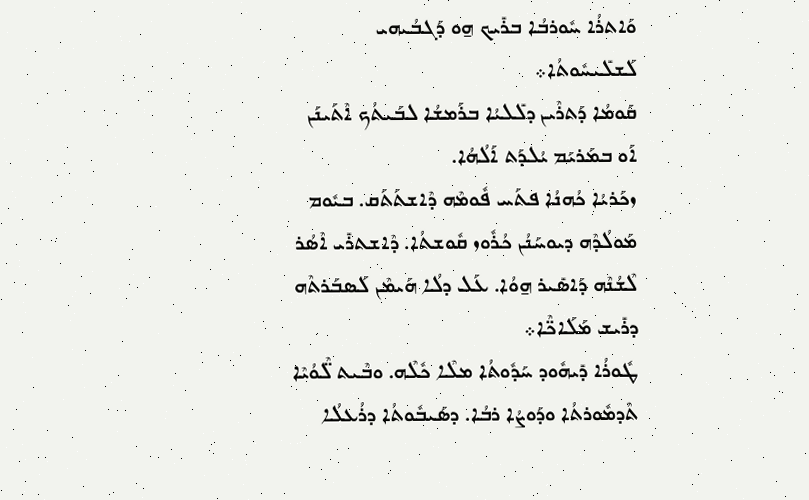ܘܰܐܬܪܳܐ ܚܽܘܪܒܳܐ ܒܪܺܝܟ ܗ̱ܘ ܕܰܓܒܳܝܗܝ ܠܰܫܠܺܝܚܽܘܬܳܐ܀
ܩܰܘܡܳܐ ܕܰܬܪܶܝܢ ܕܠܺܠܝܳܐ ܒܪܰܡܫܳܐ ܠܒܰܝܬܳܟ ܐܶܬܰܝܢܰܢ ܐܰܘ ܒܡܰܪܝܰܡ ܝܳܠܕܰܬ ܐܰܠܳܗܳܐ.
ܙܟܰܪܝܳܐ ܟܳܗܢܳܐ ܦܬܰܚ ܦܽܘܡܶܗ ܕܶܐܫܬܰܬܰܩ. ܒܝܽܘܡ ܡܰܘܠܳܕܶܗ ܕܝܘܚܰܢܳܢ ܟܳܪܽܘܙ ܩܽܘܫܬܳܐ. ܕܶܐܫܬܪܺܝ ܐܶܣܳܪ ܠܶܫܳܢܶܗ ܕܰܐܣܺܝܪ ܗ̱ܘܳܐ. ܥܰܠ ܕܠܳܐ ܗܰܝܡܶܢ ܠܰܣܒܰܪܬܶܗ ܕܪܺܝܫ ܡܰܠܰܐܟ̈ܶܐ܀
ܛܽܘܪܳܐ ܕܺܝܗܽܘܕ ܚܰܕܽܘܬܳܐ ܡܠܶܐ ܟܽܠܶܗ. ܘܒܶܝܬ ܠ̈ܶܘܳܝܶܐ ܬܶܕܡܽܘܪܬܳܐ ܘܕܰܘܨܳܐ ܪܒܳܐ. ܕܣܰܝܒܽܘܬܳܐ ܕܪܳܥܠܳܐ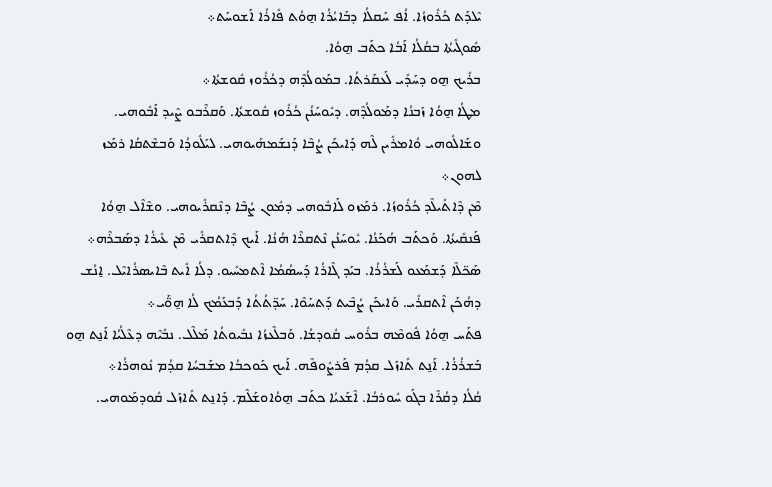ܝܶܠܕܰܬ ܟܳܪܽܘܙܳܐ. ܐܳܦ ܚܰܩܠܳܐ ܕܒܰܐܝܳܪܳܐ ܗ̱ܘܳܬ ܦܺܐܪܳܐ ܐܰܫܘܚܰܬ܀
ܣܽܘܓܺܝܬܳܐ ܒܩܳܠܳܐ ܐܰܒܳܐ ܟܬܰܒ ܗ̱ܘܳܐ.
ܒܪܺܝܟ ܗ̱ܘ ܕܚܰܕܺܝ ܠܰܥܩܰܪܬܳܐ. ܒܡܰܘܠܳܕܶܗ ܕܟܳܪܽܘܙ ܩܽܘܫܬܳܐ܀
ܡܛܳܐ ܗ̱ܘܳܐ ܙܰܒܢܳܐ ܕܡܰܘܠܳܕܶܗ. ܕܝܽܘܚܰܢܳܢ ܟܳܪܽܘܙ ܩܽܘܫܬܳܐ. ܘܰܩܪܶܒܘ ܨܶܝܕ ܐܰܒܽܘܗܝ. ܘܫܰܐܠܽܘܗܝ ܘܳܐܡܪܺܝܢ ܠܶܗ ܕܰܐܝܟܰܢ ܨܳܒܶܐ ܕܰܢܫܰܡܗܺܝܘܗܝ. ܠܝܰܠܽܘܕܳܐ ܘܰܒܫܶܬܩܳܐ ܪܡܰܙ ܠܗܘܢ܀
ܡܶܢ ܕܶܐܬܺܝܠܶܕ ܟܳܪܽܘܙܳܐ. ܪܡܰܙܘ ܠܰܐܒܽܘܗܝ ܕܡܽܘܢ ܨܳܒܶܐ ܕܢܶܩܪܺܝܘܗܝ. ܘܫܶܐܶܠ ܗ̱ܘܳܐ ܦܰܢܩܺܝܬܳܐ. ܘܰܟܬܰܒ ܗܳܟܰܢܳܐ. ܝܽܘܚܰܢܳܢ ܢܶܬܩܪܶܐ ܗܳܢܳܐ. ܐܰܝܟ ܕܶܐܬܩܪܺܝ ܡܶܢ ܥܺܝܪܳܐ ܕܣܰܒܪܶܗ܀
ܣܰܟ̈ܠܶܐ ܕܰܫܡܰܥܘ ܠܰܫܪܳܪܳܐ. ܒܝܰܕ ܓܶܐܪܳܐ ܕܰܚܣܳܡܳܐ ܐܶܬܡܚܺܝܘ. ܕܠܳܐ ܐܺܝܬ ܒܶܐܝܣܪܳܐܝܶܠ. ܐ̱ܢܳܫ ܕܗܳܟܰܢ ܐܶܬܩܪܺܝ. ܘܰܐܝܟܰܢ ܨܳܒܶܝܬ ܕܰܬܚܰܘܶܐ. ܚܰܕ̈ܬܳܬܳܐ ܕܰܒܥܰܡܳܟ ܠܳܐ ܗ̱ܘ̈ܰܝ܀
ܦܬܰܚ ܗ̱ܘܳܐ ܦܽܘܡܶܗ ܒܪܽܘܚ ܩܽܘܕܫܳܐ. ܘܰܒܠܶܥܙܳܐ ܢܒܺܝܘܬܳܐ ܡܰܠܶܠ. ܢܒܺܝܶܗ ܕܥܶܠܳܝܳܐ ܐܰܢ̱ܬ ܗ̱ܘ ܒܰܫܪܳܪܳܐ. ܐܰܢ̱ܬ ܬܺܐܙܰܠ ܩܕܳܡ ܦܰܪܨܽܘܦܶܗ. ܐܰܝܟ ܟܰܘܟܒܳܐ ܡܫܰܒܚܳܐ ܩܕܳܡ ܢܽܘܗܪܳܐ܀
ܩܳܠܳܐ ܕܩܳܪܶܐ ܒܓܰܘ ܚܽܘܪܒܳܐ. ܐܶܫܰܥܝܳܐ ܟܬܰܒ ܗ̱ܘܳܐܘܫܰܠܶܡ. ܕܰܐܢ̱ܬ ܬܺܐܙܰܠ ܩܽܘܕܡܰܘܗܝ.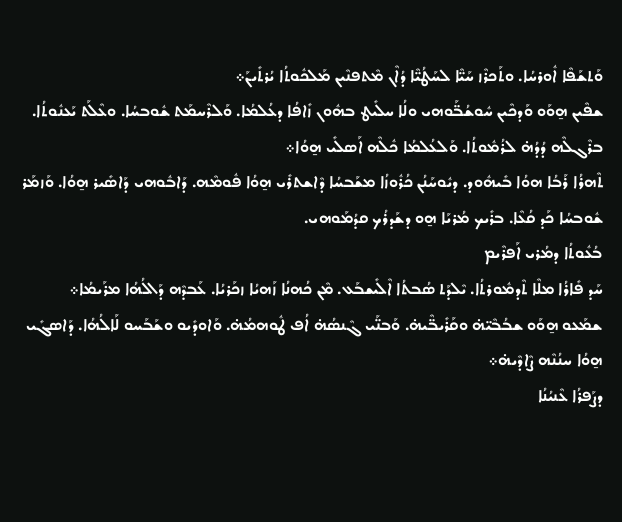ܘܰܬܫܰܦܶܐ ܐܽܘܪܚܳܐ. ܘܬܰܟܪܶܙ ܚܰܝ̈ܶܐ ܠܚܰܛܳܝ̈ܶܐ ܕܳܐܶܢ ܡܶܬܦܢܶܝܢ ܡܰܠܟܽܘܬܳܐ ܝܳܪܬܺܝܢܰ܀
ܫܦܶܝܢ ܗ̱ܘܰܘ ܘܰܕܟܶܝܢ ܚܽܘܫܳܒ̈ܰܘܗܝ ܘܠܳܐ ܚܠܺܝܛ ܒܗܽܘܢ ܙܺܐܦܳܐ ܕܥܳܠܡܳܐ. ܘܰܠܪܶܚܡܰܬ ܫܽܘܒܚܳܐ. ܘܥܶܠܰܬ ܝܰܥܢܽܘܬܳܐ. ܒܪܶܓܠܶܗ ܕܳܕܳܗ̇ ܠܪܳܡܽܘܬܳܐ. ܘܰܠܥܳܠܡܳܐ ܟܽܠܶܗ ܐܰܣܠܺܝ ܗ̱ܘܳܐ܀
ܬܶܗܪܳܐ ܪܰܒܳܐ ܗܘܳܐ ܒܺܝܗܽܘܕ. ܕܝܽܘܚܰܢܳܢ ܟܳܪܽܘܙܳܐ ܡܫܰܒܚܳܐ ܕܶܐܫܬܪܺܝ ܗ̱ܘܳܐ ܦܽܘܡܶܗ. ܕܰܐܒܽܘܗܝ ܕܰܐܣܺܝܪ ܗ̱ܘܳܐ. ܘܰܙܡܰܪ ܫܽܘܒܚܳܐ ܟܰܕ ܩܳܥܶܐ. ܒܪܺܝܟ ܡܳܪܝܰܐ ܗ̱ܘ ܕܫܰܕܪܳܟ ܩܕܳܡܰܘܗܝ.
ܒܳܥܽܘܬܳܐ ܕܡܳܪܝ ܐܰܦܪܶܝܡ
ܚܰܕ ܦܺܐܪܳܐ ܡܠܶܐ ܬܶܕܡܽܘܪܬܳܐ. ܝܶܠܕܰܬ ܣܳܒܬܳܐ ܐܶܠܺܝܫܒܰܥ. ܡܶܢ ܟܳܗܢܳܐ ܙܰܗܝܳܐ ܙܟܰܪܝܳܐ. ܥܰܒܕܶܗ ܕܰܐܠܳܗܳܐ ܡܪܰܝܡܳܐ܀
ܫܡܰܥܘ ܗ̱ܘܰܘ ܫܒܳܒܶܝ̈ܗ̇ ܘܩܰܪܺܝܒ̈ܶܝܗ̇. ܘܰܒܢ̈ܰܝ ܓܶܢܣܳܗ̇ ܐܳܦ ܛܽܘܗܡܳܗ̇. ܘܰܐܘܕܺܝܘ ܘܫܰܒܰܚܘ ܠܰܐܠܳܗܳܐ. ܕܰܐܣܓܺܝ ܗ̱ܘܳܐ ܚܢܳܢܶܗ ܨܶܐܕܶܝܗ̇܀
ܕܨܰܦܪܳܐ ܥܶܢܝܳܢܳܐ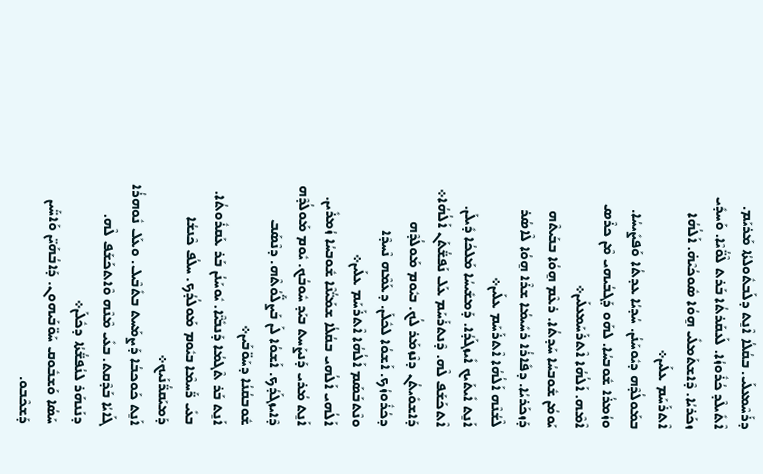ܕܪܰܚܶܡܥܠܰܝ. ܒܩܳܠܳܐ ܐܶܢ̱ܬ ܕܠܰܒܬܽܘܠܬܳܐ ܡܰܪܝܰܡ.
ܐܶܬܺܝܠܶܕ ܟܳܪܽܘܙܳܐ. ܠܰܥܩܰܪܬܳܐ ܒܰܪܬ ܠܶܘ̈ܳܝܶܐ. ܘܰܚܕܺܝ ܙܟܰܪܝܳܐ. ܕܶܐܫܬܰܡܠܺܝ ܗ̱ܘܳܐ ܣܽܘܟܳܝܶܗ̇. ܐܰܠܳܗܳܐ ܐܶܬܪܰܚܰܡ ܥܠܰܝܢ܀
ܒܡܰܘܠܳܕܶܗ ܕܝܽܘܚܰܢܳܢ. ܚܳܕܝܳܐ ܥܕܬܳܐ ܘܰܦܨܺܝܚܳܐ. ܘܙܳܡܪܳܐ ܫܽܘܒܚܳܐ. ܠܗܰܘ ܕܰܓܒܳܝܗܝ ܡܶܢ ܟܪܶܣ ܐܶܡܶܗ. ܐܰܠܳܗܳܐ ܐܶܬܪܰܚܰܡܥܠܰܝܢ܀
ܝܰܘܡܳܢ ܫܽܘܒܚܳܐ ܚܰܕܬܳܐ. ܪܥܶܡ ܗ̱ܘܳܐ ܒܒܰܝܬܶܗ ܕܰܙܟܰܪܝܳܐ. ܕܦܺܐܪܳܐ ܪܚܺܝܡܳܐ ܫܪܶܐ ܗ̱ܘܳܐ ܠܶܐܣܳܪ ܠܶܫܳܢܶܗ ܐܰܠܳܗܳܐ ܐܶܬܪܰܚܰܡ ܥܠܰܝܢ܀
ܐܰܢ̱ܬ ܐܺܝܬܰܝܟ ܐܺܝܙܓܰܕܳܐ. ܕܰܡܫܺܝܚܳܐ ܡܰܠܟܳܐ ܕܺܝܠܰܢ. ܐܶܬܟܰܫܰܦ ܠܶܗ. ܕܶܢܬܪܰܚܰܡ ܥܰܠ ܢܰܦܫ̈ܳܬܰܢ ܐܰܠܳܗܳܐ܀
ܕܰܐܫܘܺܝܬܳܢ ܕܢܶܙܡܰܪ ܠܳܟ. ܒܝܽܘܡ ܡܰܘܠܳܕܶܗ ܕܟܳܪܽܘܙܳܟ. ܐܰܫܘܳܐ ܠܟܽܠܰܢ. ܕܥܰܡܶܗ ܢܶܚܕܶܐ ܘܢܶܬܒܰܣܰܡ ܐܰܠܳܗܳܐ ܐܶܬܪܰܚܰܡ ܥܠܰܝܢ܀
ܐܰܠܳܗܝ ܐܰܠܳܗܝ ܒܩܳܠܳܐ ܫܡܰܝ̈ܳܢܶܐ ܫܽܘܒܚܳܐ ܙܳܡܪܺܝܢ.
ܐܰܢ̱ܬ ܡܳܪܝ ܕܰܢܨܰܚܬ ܒܝܰܕ ܚܽܘܒܳܟ. ܝܽܘܡ ܡܰܘܠܳܕܶܗ ܕܶܐܝܙܓܰܕܳܟ. ܐܰܫܘܳܐ ܠܰܢ ܒܰܨܠ̈ܰܘܳܬܶܗ. ܕܢܶܣܰܒ ܫܽܘܒܩܳܢܳܐ ܕܚܰܘ̈ܒܰܝܢ܀
ܐܰܢ̱ܬ ܒܰܪ ܬܶܓܡܳܐ ܕܰܢܒܺܝ̈ܶܐ. ܝܽܘܚܰܢܳܢ ܒܰܪ ܥܰܩܪܽܘܬܳܐ. ܒܥܺܝ ܪ̈ܰܚܡܶܐ ܒܝܽܘܡ ܡܰܘܠܳܕܳܟ. ܚܠܳܦ ܟܶܢܫܳܐ ܕܰܡܝܰܩܪ̈ܳܢܰܝܟ܀
ܐܰܢ̱ܬ ܟܰܘܟܒܳܐ ܕܰܨܡܰܚܬ ܒܬܺܒܶܝܠ. ܘܥܰܠ ܢܽܘܗܪܳܐ ܓܰܐܝܳܐ ܒܰܕܶܩܬ. ܒܥܺܝ ܡܶܢܶܗ ܘܶܐܬܟܰܫܰܦ ܠܶܗ. ܕܢܰܢܗܰܪ ܠܢܳܦܫ̈ܳܬܳܐ ܕܟܽܠܰܢ܀
ܚܰܣܳܐ ܘܰܫܒܽܘܩ ܚܰܘ̈ܒܰܝܗܘܢ. ܕܰܐܒܳܗܰܝ̈ܢ ܘܰܐܚ̈ܰܝܢ ܕܰܫܟܶܒܘ.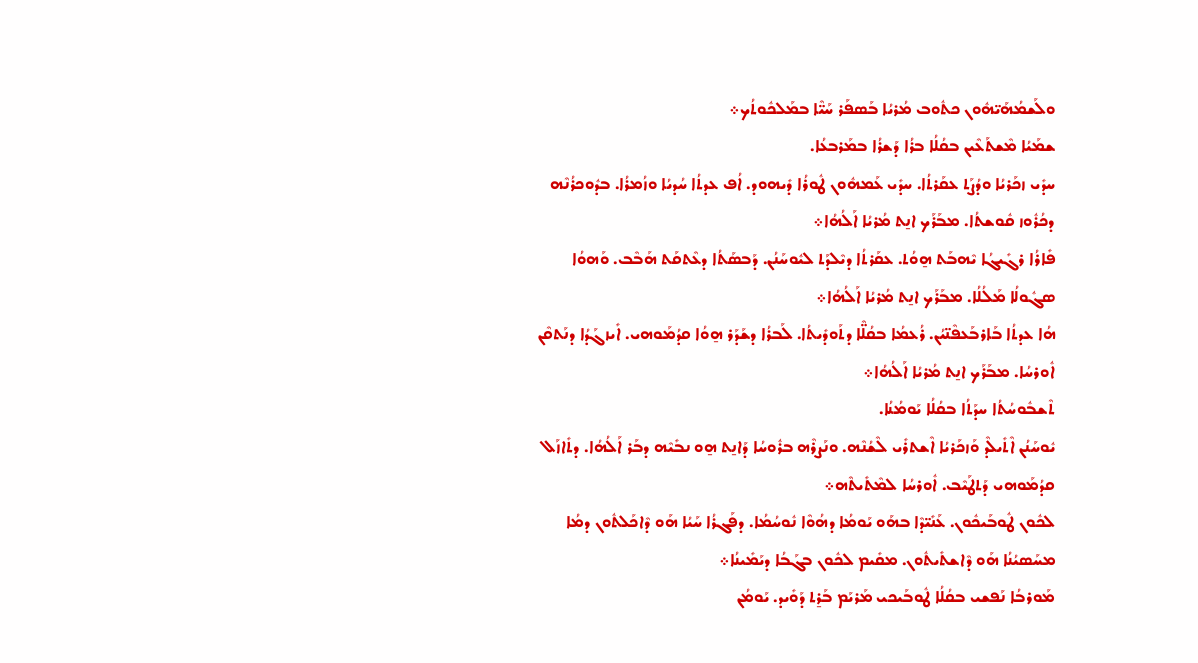ܘܠܰܫܡܳܗܰܝ̈ܗܽܘܢ ܟܬܽܘܒ ܡܳܪܝܳܐ ܒܰܣܦܰܪ ܚܰܝ̈ܶܐ ܒܡܰܠܟܽܘܬܳܟ܀
ܫܡܰܝܳܐ ܡܶܫܬܰܥܶܝܢ ܒܩܳܠܳܐ ܒܪܳܐ ܕܰܫܪܳܐ ܒܡܰܪܒܥܳܐ.
ܚܕܺܝ ܙܟܰܪܝܳܐ ܘܕܳܨܰܬ ܥܩܰܪܬܳܐ. ܚܕܺܝ ܥܰܡܗܽܘܢ ܛܽܘܪܳܐ ܕܺܝܗܘܕ. ܐܳܦ ܥܕܬܳܐ ܚܳܕܝܳܐ ܘܙܳܡܪܳܐ. ܒܕܽܘܟܪܳܢܶܗ ܕܟܳܪܽܘܙ ܩܽܘܫܬܳܐ. ܡܒܰܪܰܟ ܐܢ̱ܬ ܡܳܪܝܳܐ ܐܰܠܳܗܳܐ܀
ܦܺܐܪܳܐ ܪܓܺܝܓܳܐ ܝܶܗܒܰܬ ܗ̱ܘܳܬ. ܥܩܰܪܬܳܐ ܕܝܶܠܕܰܬ ܠܝܽܘܚܰܢܳܢ. ܕܰܒܣܰܬܳܐ ܕܥܶܬܩܰܬ ܗܰܒܶܒ. ܘܰܗܘܳܐ ܣܓܽܘܠܳܐ ܡܰܠܳܠܳܐ. ܡܒܰܪܰܟ ܐܢ̱ܬ ܡܳܪܝܳܐ ܐܰܠܳܗܳܐ܀
ܗܳܐ ܥܕܬܳܐ ܒܰܐܪܒܰܥܦܶܢ̈ܝܳܢ. ܪܳܥܡܳܐ ܒܩܳܠ̈ܶܐ ܕܬܰܘܕܺܝܬܳܐ. ܠܰܒܪܳܐ ܕܫܰܕܰܪ ܗ̱ܘܳܐ ܩܕܳܡܰܘܗܝ. ܐܺܝܙܓܰܕܳܐ ܕܢܰܬܩܶܢ ܐܽܘܪܚܳܐ. ܡܒܰܪܰܟ ܐܢ̱ܬ ܡܳܪܝܳܐ ܐܰܠܳܗܳܐ܀
ܬܶܫܒܽܘܚܳܬܳܐ ܚܕܰܬܳܐ ܒܩܳܠܳܐ ܝܰܘܡܳܢܳܐ.
ܝܽܘܚܰܢܳܢ ܐܶܬܺܝܠܶܕ ܘܰܙܟܰܪܝܳܐ ܐܶܫܬܪܺܝ ܠܶܫܳܢܶܗ. ܘܢܰܨܪܶܗ ܒܪܽܘܚܳܐ ܕܰܐܢ̱ܬ ܗ̱ܘ ܢܒܺܝܶܗ ܕܒܰܪ ܐܰܠܳܗܳܐ. ܕܬܺܐܙܰܠ ܩܕܳܡܰܘܗܝ ܕܰܬܛܰܝܶܒ. ܐܽܘܪܚܳܐ ܠܡܶܬܺܝܬܶܗ܀
ܠܟܽܘܢ ܛܽܘܒܰܝܟܽܘܢ. ܥܰܢܺܝ̈ܕܶܐ ܒܗܰܘ ܝܰܘܡܳܐ ܕܗܳܘܶܐ ܢܽܘܚܳܡܳܐ. ܕܦܰܓܪܳܐ ܚܰܝܳܐ ܗܰܘ ܕܶܐܟܰܠܬܽܘܢ ܕܡܳܐ ܡܚܰܣܝܳܢܳܐ ܗܰܘ ܕܶܐܫܬܺܝܬܽܘܢ. ܡܩܺܝܡ ܠܟܽܘܢ ܒܓܰܒܳܐ ܕܝܰܡܺܝܢܳܐ܀
ܡܰܘܪܒܳܐ ܢܰܦܫܝ ܒܩܳܠܳܐ ܛܽܘܒܰܝܟܝ ܡܰܪܝܰܡ ܒܰܪ̱ܬ ܕܰܘܺܝܕ. ܝܰܘܡܳܢ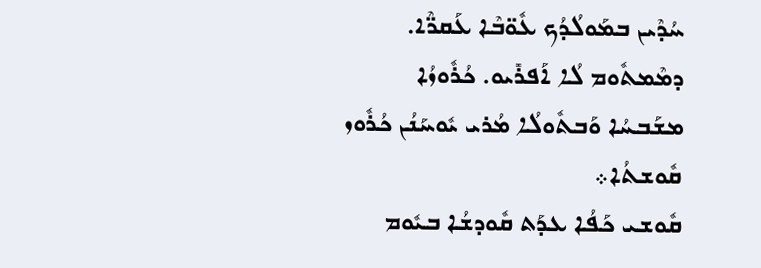ܚܳܕܶܝܢ ܒܡܰܘܠܳܕܳܟ ܥܽܘ̈ܒܶܐ ܥܰܩܪ̈ܶܐ. ܕܡܶܡܬܽܘܡ ܠܳܐ ܐܰܦܪܺܝܘ. ܟܳܪܽܘܙܳܐ ܡܫܰܒܚܳܐ ܘܰܒܬܽܘܠܳܐ ܡܳܪܝ ܝܽܘܚܰܢܳܢ ܟܳܪܽܘܙ ܩܽܘܫܬܳܐ܀
ܩܽܘܫܝ ܟܰܦܳܐ ܥܕܰܬ ܩܽܘܕܫܳܐ ܒܝܽܘܡ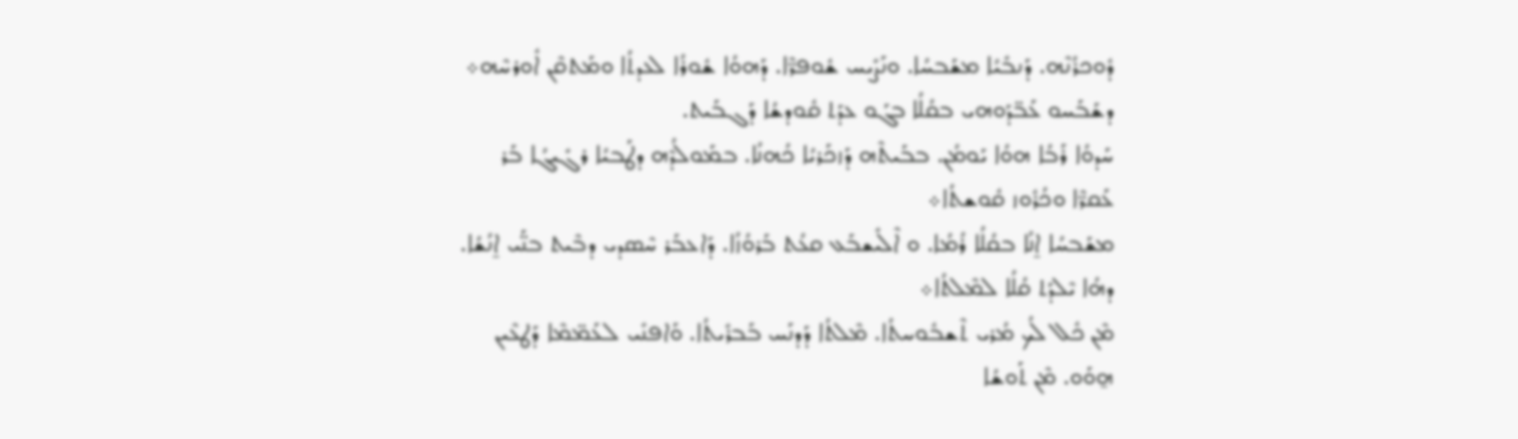ܕܽܘܟܪܳܢܶܗ. ܕܰܢܒܺܝܳܐ ܡܫܰܒܚܳܐ. ܘܢܰܨܺܝܚ ܫܽܘܦܪ̈ܶܐ. ܕܰܗܘܳܐ ܫܽܘܪܳܐ ܠܥܕܬܳܐ ܘܡܰܬܩܶܢ ܐܽܘܪܚܶܗ܀
ܕܫܰܒܰܚܘ ܥܰܒ̈ܕܰܘܗܝ ܒܩܳܠܳܐ ܒܓܰܘ ܥܕܰܬ ܩܽܘܕܫܳܐ ܕܰܓܒܰܝܬ.
ܚܰܕܘܳܐ ܪܰܒܳܐ ܗܘܳܐ ܝܰܘܡܳܢ. ܒܒܰܝܬܶܗ ܕܰܙܟܰܪܝܳܐ ܟܳܗܢܳܐ. ܒܡܰܘܠܳܕܶܗ ܕܛܰܒܝܳܐ ܪܓܺܝܓܳܐ ܒܰܪ ܥܰܩܪ̈ܶܐ ܘܟܳܪܽܘܙ ܩܽܘܫܬܳܐ܀
ܡܫܰܒܚܳܐ ܐ̱ܢܳܐ ܒܩܳܠܳܐ ܪܳܡܳܐ. ܘ ܐܶܠܺܝܫܒܰܥ ܩܥܳܬ ܒܰܪܘܳܙܳܐ. ܕܰܐܥܒܰܪ ܚܶܣܕܝ ܕܒܶܝܬ ܒܢ̈ܰܝ ܐ̱ܢܳܫܳܐ. ܕܗܳܐ ܝܶܠܕܰܬ ܩܳܠܳܐ ܠܡܶܠܬܳܐ܀
ܡܶܢ ܟܽܠ ܠܳܟ ܡܳܪܝ ܬܶܫܒܽܘܚܬܳܐ. ܡܶܠܬܳܐ ܕܰܕܢܰܚ ܒܰܒܪܺܝܬܳܐ. ܘܰܐܦܢܺܝ ܠܥܰܡ̈ܡܶܐ ܕܰܛܥܶܝܢ ܗ̱ܘܰܘ. ܡܶܢ ܬܰܘܫܳܐ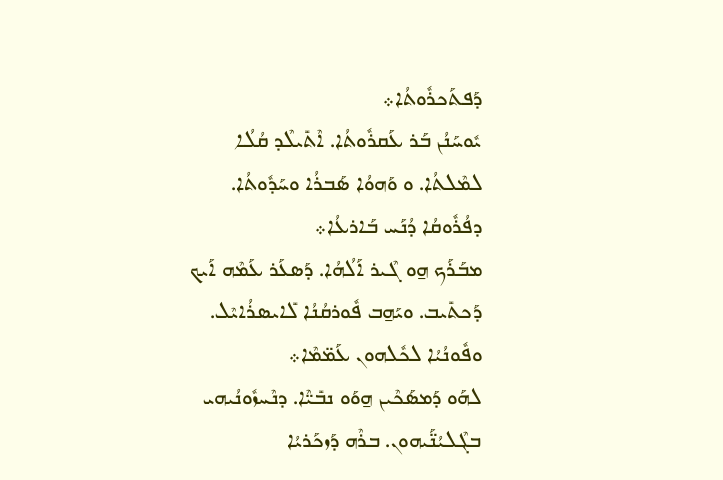ܕܰܦܬܰܟܪܽܘܬܳܐ܀
ܝܽܘܚܰܢܳܢ ܒܰܪ ܥܰܩܪܽܘܬܳܐ. ܐܶܬܺܝܠܶܕ ܩܳܠܳܐ ܠܡܶܠܬܳܐ. ܘ ܘܰܗܘܳܐ ܣܰܒܪܳܐ ܘܚܰܕܽܘܬܳܐ. ܕܦܳܪܽܘܩܳܐ ܕܳܢܰܚ ܒܰܐܪܥܳܐ܀
ܡܒܰܪܰܟ ܗ̱ܘ ܓܶܝܪ ܐܰܠܳܗܳܐ. ܕܰܣܥܰܪ ܥܰܡܶܗ ܐܰܝܟ ܕܰܟܬܺܝܒ. ܘܝܰܗ̱ܒ ܦܽܘܪܩܳܢܳܐ ܠܺܐܝܣܪܳܐܝܶܠ. ܘܦܽܘܢܳܝܳܐ ܠܟܽܠܗܘܢ ܥܰܡ̈ܡܶܐ܀
ܠܗܰܘ ܕܰܡܣܰܟܶܝܢ ܗ̱ܘܰܘ ܢܒܺܝ̈ܶܐ. ܕܢܶܚܙܽܘܢܳܝܗܝ ܒܓܶܠܝܳܢ̈ܰܝܗܘܢ. ܒܪܶܗ ܕܰܙܟܰܪܝܳܐ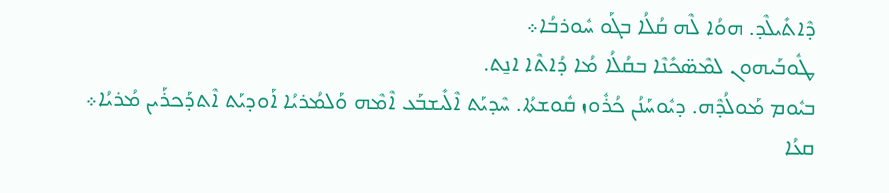ܕܶܐܬܺܝܠܶܕ. ܗܘܳܐ ܠܶܗ ܩܳܠܳܐ ܒܓܰܘ ܚܽܘܪܒܳܐ܀
ܛܽܘܒܰܝܗܘܢ ܠܡܶܣ̈ܟܺܢܶܐ ܒܩܳܠܳܐ ܡܳܐ ܕܳܐܬܶܐ ܐܢ̱ܬ.
ܒܝܽܘܡ ܡܰܘܠܳܕܶܗ. ܕܝܽܘܚܰܢܳܢ ܟܳܪܽܘܙ ܩܽܘܫܬܳܐ. ܚܶܕܝܰܬ ܐܶܠܺܝܫܒܰܥ ܐܶܡܶܗ ܘܰܠܡܳܪܝܳܐ ܐܰܘܕܝܰܬ ܐܶܬܕܰܟܪܰܝܢ ܡܳܪܝܳܐ܀
ܩܥܳܐ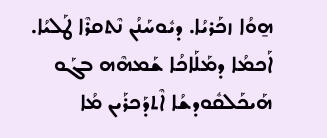ܗ̱ܘܳܐ ܙܟܰܪܝܳܐ. ܕܝܽܘܚܰܢܳܢ ܢܶܬܩܪܶܐ ܛܰܠܝܳܐ. ܐܰܟܡܳܐ ܕܡܰܠܰܐܟܳܐ ܫܰܡܗܶܗ ܒܓܰܘ ܗܰܝܟܰܠܩܽܘܕܫܳܐ ܐܶܬܕܰܟܪܰܝܢ ܡܳܐ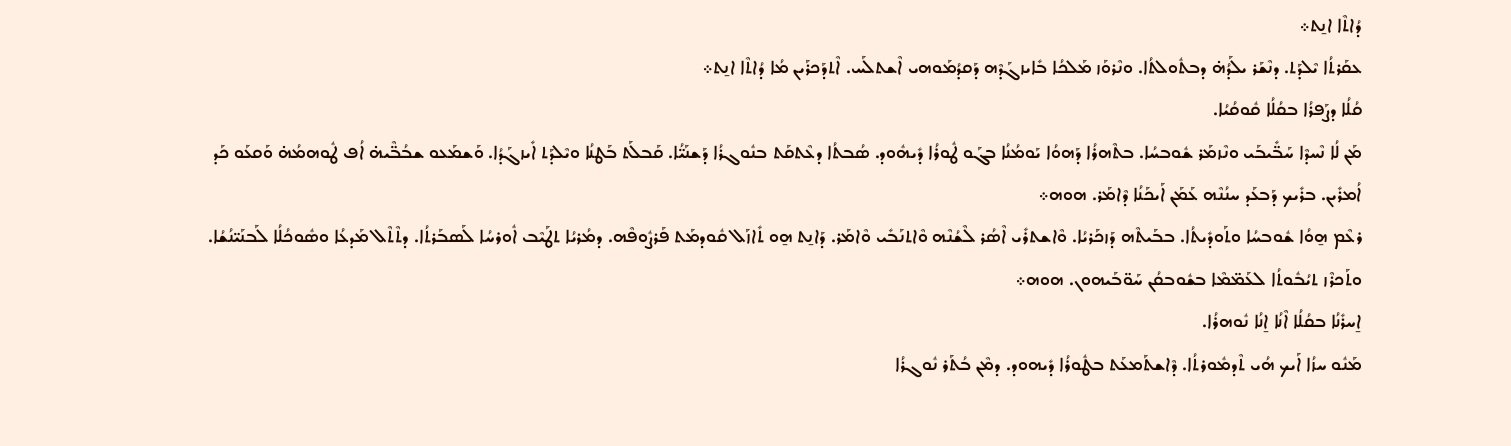ܕܳܐܬܶܐ ܐܢ̱ܬ܀
ܥܩܰܪܬܳܐ ܝܶܠܕܰܬ. ܕܢܶܫܰܪ ܝܠܰܕܳܗ̇ ܕܒܬܽܘܠܬܳܐ. ܘܢܶܪܘܰܙ ܡܰܠܟܳܐ ܒܺܐܝܙܓܰܕܶܗ ܕܰܩܕܳܡܰܘܗܝ ܐܶܫܬܠܰܚ. ܐܶܬܕܰܟܪܰܝܢ ܡܳܐ ܕܳܐܬܶܐ ܐܢ̱ܬ܀
ܩܳܠܳܐ ܕܨܰܦܪܳܐ ܒܩܳܠܳܐ ܩܽܘܩܳܝܳܐ.
ܡܰܢ ܠܳܐ ܢܶܚܕܶܐ ܚܰܒ̈ܺܝܒܰܝ ܘܢܶܙܡܰܪ ܫܽܘܒܚܳܐ. ܒܬܶܗܪܳܐ ܕܰܗܘܳܐ ܝܰܘܡܳܢܳܐ ܒܓܰܘ ܛܽܘܪܳܐ ܕܺܝܗܽܘܕ. ܣܳܒܬܳܐ ܕܥܶܬܩܰܬ ܒܢܽܘܓܪܳܐ ܕܰܫܢܰܝ̈ܳܐ. ܩܰܒܠܰܬ ܒܰܛܢܳܐ ܘܝܶܠܕܰܬ ܐܺܝܙܓܰܕܳܐ. ܘܰܫܡܰܥܘ ܫܒܳܒ̈ܶܝܗ̇ ܐܳܦ ܛܽܘܗܡܳܗ̇ ܘܰܩܥܰܘ ܟܰܕ ܐܳܡܪܺܝܢ. ܒܪܺܝܟ ܕܰܒܥܰܕ ܚܢܳܢܶܗ ܥܰܡܰܢ ܐܰܝܟܰܢܳܐ ܕܶܐܡܰܪ. ܗܘܗ܀
ܪܥܶܡ ܗ̱ܘܳܐ ܫܽܘܒܚܳܐ ܘܬܰܘܕܺܝܬܳܐ. ܒܒܰܝܬܶܗ ܕܰܙܟܰܪܝܳܐ. ܘܶܐܫܬܪܺܝ ܐܶܣܳܪ ܠܶܫܳܢܶܗ ܘܶܐܬܢܰܒܺܝ ܘܶܐܡܰܪ. ܕܰܐܢ̱ܬ ܗ̱ܘ ܬܺܐܙܰܠ ܩܽܘܕܡܰܬ ܦܰܪܨܽܘܦܶܗ. ܕܡܳܪܝܳܐ ܬܛܰܝܶܒ ܐܽܘܪܚܳܐ ܠܰܣܒܰܪܬܳܐ. ܕܬܶܬܶܠ ܡܰܕܥܳܐ ܘܣܽܘܟܳܠܳܐ ܠܰܒܢܰܝ̈ܢܳܫܳܐ. ܘܬܰܟܪܶܙ ܬܝܳܒܽܘܬܳܐ ܠܥܰܡ̈ܡܶܐ ܒܫܽܘܒܩܳܢ ܚܰܘ̈ܒܰܝܗܘܢ. ܗܘܗ܀
ܐ̱ܚܪܺܢܳܐ ܒܩܳܠܳܐ ܐܶܢܳܐ ܐ̱ܢܳܐ ܢܽܘܗܪܳܐ.
ܡܰܢܽܘ ܚܙܳܐ ܐܰܝܟ ܗܳܝ ܬܶܕܡܽܘܪܬܳܐ. ܕܶܐܫܬܰܡܥܰܬ ܒܛܽܘܪܳܐ ܕܺܝܗܘܕ. ܕܡܶܢ ܒܳܬܰܪ ܢܽܘܓܪܳܐ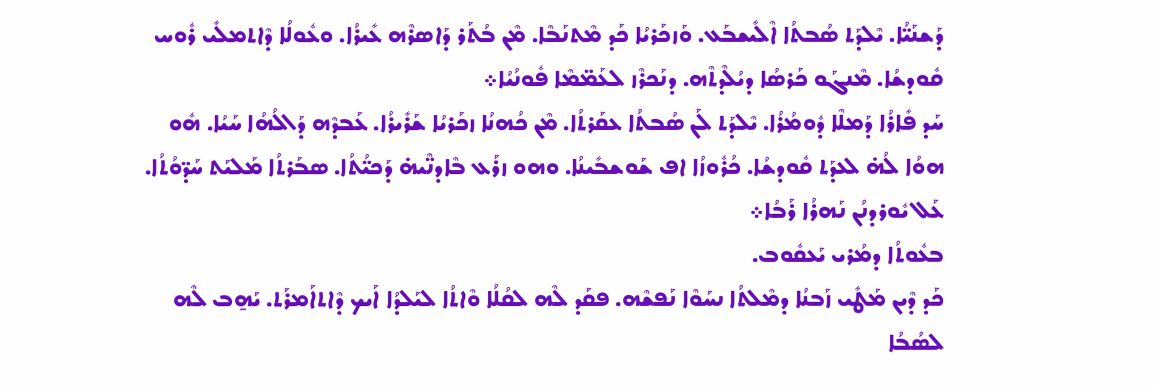ܕܰܫܢܰܝ̈ܳܐ. ܝܶܠܕܰܬ ܣܳܒܬܳܐ ܐܶܠܺܝܫܒܰܥ. ܘܰܙܟܰܪܝܳܐ ܟܰܕ ܡܶܬܢܰܒܶܐ. ܡܶܢ ܒܳܬܰܪ ܕܰܐܣܪܶܗ ܥܺܝܪܳܐ. ܘܥܽܘܠܳܐ ܕܶܐܬܡܠܺܝ ܪܽܘܚ ܩܽܘܕܫܳܐ. ܡܶܢܓܰܘ ܟܰܪܣܳܐ ܕܝܳܠܶܕܬܶܗ. ܕܢܰܟܪܶܙ ܠܥܰܡ̈ܡܶܐ ܦܽܘܢܳܝܳܐ܀
ܚܰܕ ܦܺܐܪܳܐ ܕܰܡܠܶܐ ܕܽܘܡܳܪܳܐ. ܝܶܠܕܰܬ ܠܰܢ ܣܳܒܬܳܐ ܥܩܰܪܬܳܐ. ܡܶܢ ܟܳܗܢܳܐ ܙܟܰܪܝܳܐ ܫܰܪܺܝܪܳܐ. ܥܰܒܕܶܗ ܕܰܐܠܳܗܳܐ ܚܰܝܳܐ. ܗܽܘ ܗܘܳܐ ܠܳܗ̇ ܠܥܕܰܬ ܩܽܘܕܫܳܐ. ܟܳܪܽܘܙܳܐ ܐܦ ܫܰܘܫܒܺܝܢܳܐ. ܘܗܘ ܙܪܰܥ ܒܶܐܕܢ̈ܶܝܗ̇ ܕܰܟܝ̈ܳܬܳܐ. ܣܒܰܪܬܳܐ ܡܰܠܝܰܬ ܚܰܕ̈ܘܳܬܳܐ. ܥܰܠ ܝܽܘܪܕܢܳܢ ܢܰܗܪܳܐ ܪܰܒܳܐ܀
ܒܥܽܘܬܳܐ ܕܡܳܪܝ ܝܰܥܩܽܘܒ.
ܟܰܕ ܕܶܝܢ ܡܰܛܺܝ ܙܰܒܢܳܐ ܕܡܶܠܬܳܐ ܢܚܰܘܶܐ ܢܰܦܫܶܗ. ܦܩܰܕ ܠܶܗ ܠܩܳܠܳܐ ܘܶܐܬܳܐ ܠܝܰܠܕܳܐ ܐܰܝܟ ܕܶܐܬܐܰܡܪܰܬ. ܝܰܗ̱ܒ ܠܶܗ ܠܣܳܒܳܐ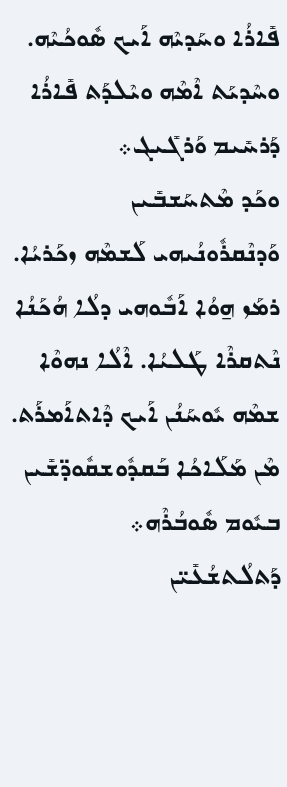ܦܺܐܪܳܐ ܘܚܰܕܝܶܗ ܐܰܝܟ ܣܽܘܟܳܝܶܗ. ܘܚܶܕܝܰܬ ܐܶܡܶܗ ܘܝܶܠܕܰܬ ܦܺܐܪܳܐ ܕܰܪܚܺܝܡ ܘܰܪܓܺܝܓ܀
ܘܟܰܕ ܡܶܬܚܰܫܒܺܝܢ ܘܰܕܢܶܩܪܽܘܢܳܝܗܝ ܠܰܫܡܶܗ ܙܟܰܪܝܳܐ. ܪܡܰܙ ܗ̱ܘܳܐ ܐܰܒܽܘܗܝ ܕܠܳܐ ܗܳܟܰܢܳܐ ܢܶܬܩܪܶܐ ܛܰܠܝܳܐ. ܐܶܠܳܐ ܢܗܘܶܐ ܫܡܶܗ ܝܽܘܚܰܢܳܢ ܐܰܝܟ ܕܶܐܬܐܰܡܪܰܬ. ܡܶܢ ܡܰܠܰܐܟܳܐ ܒܰܩܕܽܘܫܩܽܘܕ̈ܫܺܝܢ ܒܝܽܘܡ ܣܽܘܒܳܪܶܗ܀
ܕܰܬܠܳܬܫܳܥܺܝ̈ܢ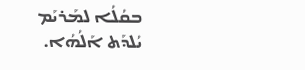ܒܩܳܠܳܐ ܠܡܰܪܝܰܡ ܝܳܠܕܰܬ ܐܰܠܳܗܳܐ.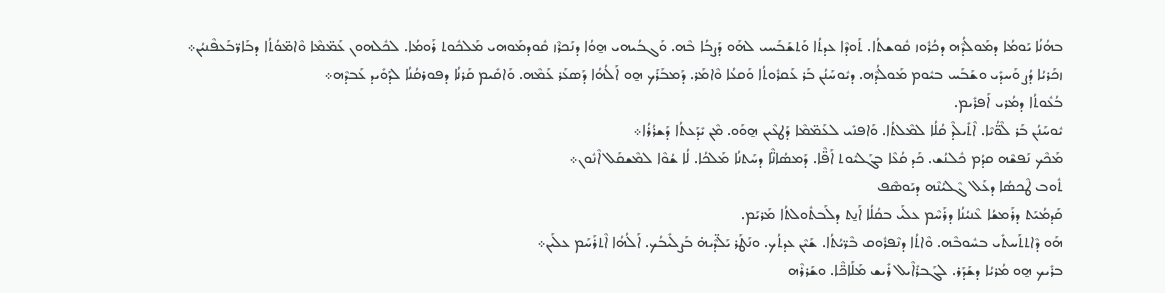ܒܗܳܢܳܐ ܝܰܘܡܳܐ ܕܡܰܘܠܳܕܶܗ ܕܟܳܪܽܘܙ ܩܽܘܫܬܳܐ. ܬܰܘܕܶܐ ܥܕܬܳܐ ܘܰܬܫܰܒܰܚܝ ܠܗܰܘ ܕܰܨܒܳܐ ܒܶܗ. ܘܰܓܒܳܝܗܝ ܗ̱ܘܳܐ ܕܢܰܟܪܶܙ ܩܽܘܕܡܰܘܗܝ ܡܰܠܟܽܘܬ ܪܰܘܡܳܐ. ܠܟܽܠܗܘܢ ܥܰܡ̈ܡܶܐ ܘܶܐܡ̈ܘܳܬܳܐ ܕܒܰܐܪ̈ܒܰܥܦܶܢܝܳܢ܀
ܙܟܰܪܝܳܐ ܕܳܨ ܘܰܚܕܺܝ ܘܫܰܒܰܚ ܒܝܽܘܡ ܡܰܘܠܳܕܶܗ. ܕܝܽܘܚܰܢܳܢ ܒܰܪ ܥܰܩܪܽܘܬܳܐ ܘܰܩܥܳܐ ܘܶܐܡܰܪ. ܕܰܡܒܰܪܰܟ ܗ̱ܘ ܐܰܠܳܗܳܐ ܕܰܣܥܰܪ ܥܰܡܶܗ. ܘܰܐܩܺܝܡ ܩܰܪܢܳܐ ܕܦܘܪܩܳܢܳܐ ܠܕܰܘܺܝܕ ܥܰܒܕܶܗ܀
ܒܳܥܽܘܬܳܐ ܕܡܳܪܝ ܐܰܦܪܺܝܡ.
ܝܽܘܚܰܢܳܢ ܒܰܪ ܠܶܘ̈ܳܝܶܐ. ܐܶܬܺܝܠܶܕ ܩܳܠܳܐ ܠܡܶܠܬܳܐ. ܘܰܐܦܢܺܝ ܠܥܰܡ̈ܡܶܐ ܕܰܛܥܶܝܢ ܗ̱ܘܰܘ. ܡܶܢ ܝܺܕܰܥܬܳܐ ܕܰܫܪܳܪܳܐ܀
ܡܰܟܶܟ ܢܰܦܫܶܗ ܩܕܳܡ ܟܽܠܢܳܫ. ܟܰܕ ܩܳܥܶܐ ܒܓܰܠܝܽܘܬ ܐܰܦ̈ܶܐ. ܕܰܡܣܳܐܢ̈ܶܐ ܕܚܰܬܢܳܐ ܡܰܠܟܳܐ. ܠܳܐ ܫܳܘܶܐ ܠܡܶܫܩܰܠ ܐܶܢܽܘܢ܀
ܬܽܘܒ ܛܶܟܣܳܐ ܕܥܰܠ ܓܶܠܝܳܢܶܗ ܕܝܰܘܣܶܦ
ܩܰܕܡܳܝܰܬ ܕܪܰܡܫܳܐ ܥܶܢܝܳܢܳܐ ܕܪܰܚܶܡ ܥܠܰܝ ܒܩܳܠܳܐ ܐܰܢ̱ܬ ܕܠܰܒܬܽܘܠܬܳܐ ܡܰܪܝܰܡ.
ܗܰܘ ܕܶܐܬܬܰܚܬܺܝ ܒܚܽܘܒܶܗ. ܘܶܐܬܳܐ ܕܢܶܦܪܽܘܩ ܒܶܪ̈ܝܳܬܳܐ. ܫܰܝܶܢ ܥܕܬܳܟ. ܘܢܰܛܰܪ ܝܰܠ̈ܕܶܝܗ̇ ܒܰܨܠܺܝܒܳܟ. ܐܰܠܳܗܳܐ ܐܶܬܪܰܚܰܡ ܥܠܰܝܢ܀
ܒܪܺܝܟ ܗ̱ܘ ܡܳܪܝܳܐ ܕܫܰܕܰܪ. ܠܓܰܒܪܺܐܶܝܠ ܪܺܝܫ ܡܰܠܰܐܟ̈ܶܐ. ܘܫܰܪܪܶܗ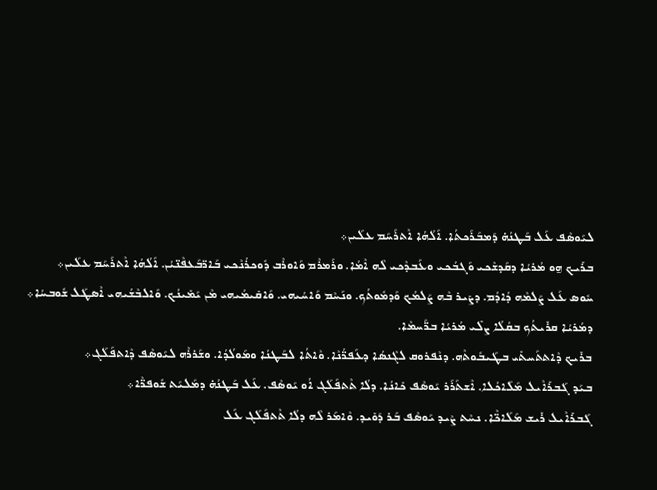ܠܝܰܘܣܶܦ ܥܰܠ ܒܰܛܢܳܗ̇ ܕܰܡܒܰܪܰܟܬܳܐ. ܐܰܠܳܗܳܐ ܐܶܬܪܰܚܰܡ ܥܠܰܝܢ܀
ܒܪܺܝܟ ܗ̱ܘ ܡܳܪܝܳܐ ܕܩܰܕܫܶܟܝ ܘܰܓܒܳܟܝ ܘܥܰܒܕܶܟܝ ܠܶܗ ܐܶܡܳܐ. ܘܪܰܡܪܶܡ ܘܰܐܘܪܶܒ ܕܽܘܟܪܳܢܶܟܝ ܒܰܐܪ̈ܒܰܥܦܶܢ̈ܝܳܢ. ܐܰܠܳܗܳܐ ܐܶܬܪܰܚܰܡ ܥܠܰܝܢ܀
ܚܽܘܣ ܥܰܠ ܨܰܠܡܶܗ ܕܳܐܕܳܡ. ܕܨܺܝܪ ܒܶܗ ܨܰܠܡܳܟ ܘܰܕܡܽܘܬܳܟ. ܘܢܰܚܶܡ ܘܰܐܚܳܝܗܝ. ܘܰܐܩܺܝܡܳܝܗܝ ܡܶܢ ܝܰܡܺܝܢܳܟ. ܘܰܐܠܒܶܫܳܝܗܝ ܐܶܣܛܰܠ ܫܽܘܒܚܳܐ܀
ܕܡܳܪܝܳܐ ܩܪܺܝܬܳܟ ܒܩܳܠܳܐ ܨܠܺܝ ܡܳܪܝܳܐ ܒܪ̈ܰܚܡܶܐ.
ܒܪܺܝܟ ܕܶܐܬܬܰܚܬܺܝ ܒܛܰܝܒܽܘܬܶܗ. ܕܢܶܦܪܘܩ ܠܓܶܢܣܳܐ ܕܥܰܦܪ̈ܳܢܶܐ. ܘܶܐܬܳܐ ܠܒܰܛܢܳܐ ܘܡܰܘܠܳܕܳܐ. ܘܫܰܪܪܶܗ ܠܝܰܘܣܶܦ ܕܶܐܬܦܰܠܰܓ܀
ܒܝܰܕ ܓܰܒܪܺܐܶܝܠ ܡܰܠܰܐܟܳܠܐ. ܐܶܫܬܰܪܰܪ ܝܰܘܣܶܦ ܟܺܐܢܳܐ. ܕܠܳܐ ܬܶܬܦܰܠܰܓ ܐܳܘ ܝܰܘܣܶܦ. ܥܰܠ ܒܰܛܢܳܗ̇ ܕܡܰܠܝܰܬ ܫܽܘܦܪ̈ܶܐ܀
ܓܰܒܪܺܐܶܝܠ ܪܺܝܫ ܡܰܠܰܐܟ̈ܶܐ. ܢܚܶܬ ܨܶܝܕ ܝܰܘܣܶܦ ܒܰܪ ܕܰܘܺܝܕ. ܘܶܐܡܰܪ ܠܶܗ ܕܠܳܐ ܬܶܬܦܰܠܰܓ ܥܰܠ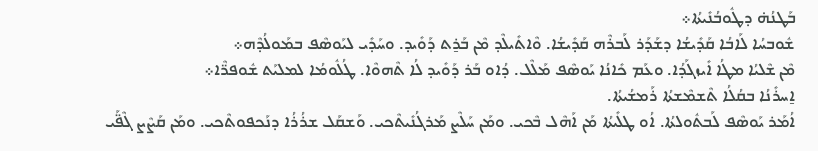ܒܰܛܢܳܗ̇ ܕܛܽܘܒܳܢܺܝܬܳܐ܀
ܫܽܘܒܚܳܐ ܠܰܐܒܳܐ ܩܰܕܺܝܫܳܐ ܕܫܰܕܰܪ ܠܰܒܪܶܗ ܩܰܕܺܝܫܳܐ. ܘܶܐܬܺܝܠܶܕ ܡܶܢ ܒܰܪ̱ܬ ܕܰܘܺܝܕ. ܘܚܰܕܺܝ ܠܝܰܘܣܶܦ ܒܡܰܘܠܳܕܶܗ܀
ܡܶܢ ܫܶܠܝܳܐ ܡܛܳܐ ܐܺܝܙܓܰܕܳܐ. ܘܥܰܡ ܟܺܐܢܳܐ ܝܰܘܣܶܦ ܡܰܠܶܠ. ܕܳܐܘ ܒܰܪ ܕܰܘܺܝܕ ܠܳܐ ܬܶܗܘܶܐ. ܛܳܠܽܘܡܳܐ ܠܡܠܝܰܬ ܫܽܘܦܪ̈ܶܐ܀
ܐ̱ܚܪܺܢܳܐ ܒܩܳܠܳܐ ܬܶܫܡܶܫܬܳܐ ܪܰܡܫܳܝܬܳܐ.
ܐܳܡܰܪ ܝܰܘܣܶܦ ܠܰܒܬܽܘܠܬܳܐ. ܐܳܘ ܛܠܺܝܬܳܐ ܡܰܢ ܐܰܗܶܠ ܒܶܟܝ. ܘܡܰܢ ܚܰܠܶܨ ܡܰܪܓܳܢܺܝܬܶܟܝ. ܘܰܫܩܰܠ ܫܪܳܪܳܐ ܕܢܰܟܦܘܬܶܟܝ. ܘܡܰܢ ܩܰܨܶܨ ܓܶܦ̈ܰܝ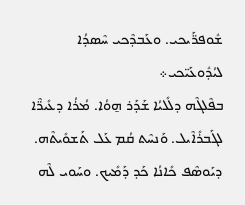ܫܽܘܦܪ̈ܰܝܟܝ. ܘܥܰܒܕܶܟܝ ܚܶܣܕܳܐ ܠܝܳܕܽܘܥܰܝ̈ܟܝ܀
ܒܦܶܠܓܶܗ ܕܠܺܠܝܳܐ ܫܰܕܰܪ ܗ̱ܘܳܐ. ܡܳܪܳܐ ܕܥܺܝܪ̈ܶܐ ܠܓܰܒܪܺܐܶܝܠ. ܘܰܢܚܶܬ ܩܳܡ ܥܰܠ ܬܰܫܘܺܝܬܶܗ. ܕܝܰܘܣܶܦ ܟܺܐܢܳܐ ܟܰܕ ܕܰܡܺܝܟ. ܘܚܰܘܝ ܠܶܗ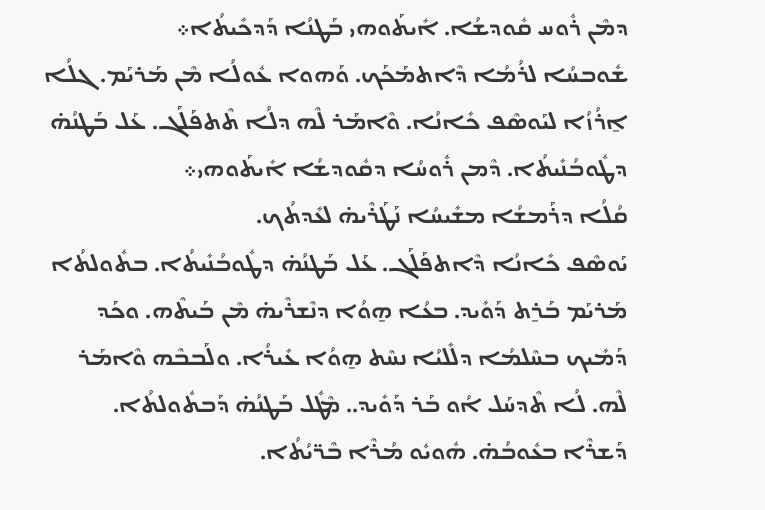ܕܡܶܢ ܪܽܘܚ ܩܽܘܕܫܳܐ. ܐܺܝܬܰܘܗܝ ܒܰܛܢܳܐ ܕܰܕܟܺܝܬܳܐ܀
ܫܽܘܒܚܳܐ ܠܪܳܡܳܐ ܕܶܐܬܡܰܟܰܟ. ܘܰܗܘܐ ܥܽܘܠܳܐ ܡܶܢ ܡܰܪܝܰܡ. ܓܠܳܐ ܐ̱ܪܳܙܳܐ ܠܝܰܘܣܶܦ ܟܺܐܢܳܐ. ܘܶܐܡܰܪ ܠܶܗ ܕܠܳܐ ܬܶܬܦܰܠܰܓ. ܥܰܠ ܒܰܛܢܳܗ̇ ܕܛܽܘܒܳܢܺܝܬܳܐ. ܕܶܡܢ ܪܽܘܚܳܐ ܕܩܽܘܕܫܳܐ ܐܺܝܬܰܘܗܝ܀
ܩܳܠܳܐ ܕܪܰܡܫܳܐ ܡܫܺܝܚܳܐ ܢܰܛܰܪܶܝܗ̇ ܠܥܺܕܬܳܟ.
ܝܰܘܣܶܦ ܟܺܐܢܳܐ ܕܶܐܬܦܰܠܰܓ. ܥܰܠ ܒܰܛܢܳܗ̇ ܕܛܽܘܒܳܢܺܝܬܳܐ. ܒܬܽܘܠܬܳܐ ܡܰܪܝܰܡ ܒܰܪ̱ܬ ܕܰܘܺܝܕ. ܒܥܳܐ ܗ̱ܘܳܐ ܕܢܶܫܪܶܝܗ̇ ܡܶܢ ܒܰܝܬܶܗ. ܘܟܰܕ ܕܰܡܺܝܟ ܒܚܶܠܡܳܐ ܕܠܺܠܝܳܐ ܢܚܶܬ ܗ̱ܘܳܐ ܥܺܝܪܳܐ. ܘܠܰܒܒܶܗ ܘܶܐܡܰܪ ܠܶܗ. ܠܳܐ ܬܶܕܚܰܠ ܐܳܘ ܒܰܪ ܕܰܘܺܝܕ.. ܡܶܛܽܠ ܒܰܛܢܳܗ̇ ܕܰܒܬܽܘܠܬܳܐ. ܕܰܫܪܶܐ ܒܥܽܘܒܳܗ̇. ܗܽܘܝܽܘ ܡܳܪܶܐ ܒܶܪ̈ܝܳܬܳܐ.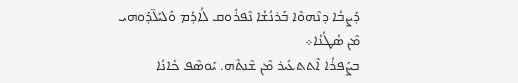ܕܰܨܒܳܐ ܕܢܶܗܘܶܐ ܒܰܪܢܳܫܳܐ ܢܶܦܪܽܘܩ ܠܳܐܕܳܡ ܘܰܠܝܰܠ̈ܕܰܘܗܝ ܡܶܢ ܣܳܛܳܢܳܐ܀
ܒܨܰܦܪܳܐ ܐܶܬܬܥܺܝܪ ܡܶܢ ܫܶܢܬܶܗ. ܝܰܘܣܶܦ ܟܺܐܢܳܐ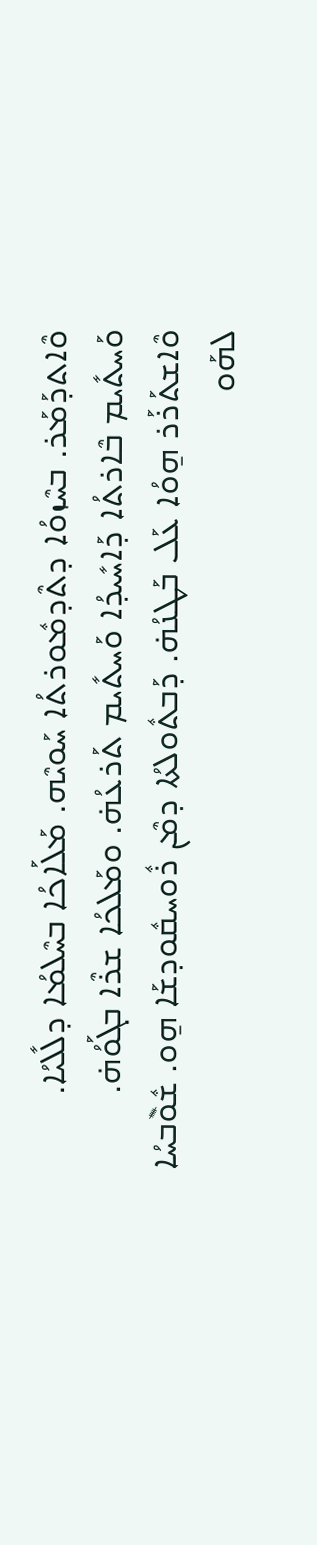ܘܶܐܬܕܰܡܰܪ. ܒܚܶܙܘܳܐ ܕܬܶܕܡܽܘܪܬܳܐ ܚܰܘܝܶܗ. ܡܰܠܰܐܟܳܐ ܒܚܶܠܡܳܐ ܕܠܺܠܝܳܐ. ܘܰܚܬܺܝܡ ܒܶܐܪܬܳܐ ܕܰܐܚܺܝܕܳܐ ܘܰܚܬܺܝܡ ܬܰܪܥܳܗ̇. ܘܡܰܠܟܳܐ ܫܪܶܐ ܒܓܰܘܳܗ̇. ܘܶܐܫܬܰܪܰܪ ܗ̱ܘܳܐ ܥܰܠ ܒܰܛܢܳܗ̇. ܕܰܒܬܽܘܠܬܳܐ ܕܡܶܢ ܪܽܘܚܩܽܘܕܫܰܐ ܗ̱ܘ. ܫܽܘ݉ܒܚܳܐ ܠܗܰܘ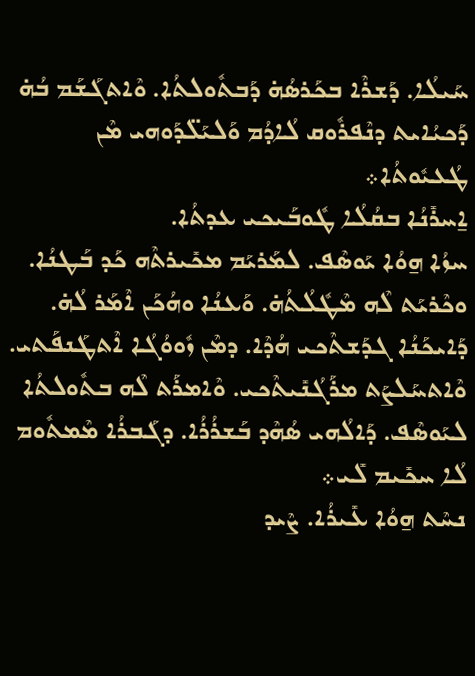ܚܰܝܠܳܐ. ܕܰܫܪܶܐ ܒܟܰܪܣܳܗ̇ ܕܰܒܬܽܘܠܬܳܐ. ܘܶܐܬܓܰܫܰܡ ܒܳܗ̇ ܕܰܟܝܳܐܝܬ ܕܢܶܦܪܽܘܩ ܠܳܐܕܳܡ ܘܰܠܝܰܠ̈ܕܰܘܗܝ ܡܶܢ ܛܳܥܝܽܘܬܳܐ܀
ܐ̱ܚܪܺܢܳܐ ܒܩܳܠܳܐ ܛܽܘܒܰܝܟܝ ܥܕܬܳܐ.
ܚܙܳܐ ܗ̱ܘܳܐ ܝܰܘܣܶܦ. ܠܡܰܪܝܰܡ ܡܟܺܝܪܬܶܗ ܟܰܕ ܒܰܛܢܳܐ. ܘܟܶܪܝܰܬ ܠܶܗ ܡܶܛܽܠܳܬܳܗ̇. ܘܰܥܢܳܐ ܘܗܳܟܰܢ ܐܶܡܰܪ ܠܳܗ̇. ܕܰܐܝܟܰܢܳܐ ܓܕܰܫܬܶܟܝ ܗܳܕܶܐ. ܕܡܶܢ ܙܽܘܘܳܓܳܐ ܐܶܬܛܰܢܦܰܬܝ. ܘܶܐܬܚܰܠܨܰܬ ܡܪܰܓܳܢܺܝܬܶܟܝ. ܘܶܐܡܪܰܬ ܠܶܗ ܒܬܽܘܠܬܳܐ ܠܝܰܘܣܶܦ. ܕܰܐܠܳܗܝ ܣܳܗܶܕ ܒܰܫܪܳܪܳܐ. ܕܓܰܒܪܳܐ ܡܶܡܬܽܘܡ ܠܳܐ ܚܟܺܝܡ ܠܺܝ܀
ܢܚܶܬ ܗ̱ܘܳܐ ܥܺܝܪܳܐ. ܨܶܝܕ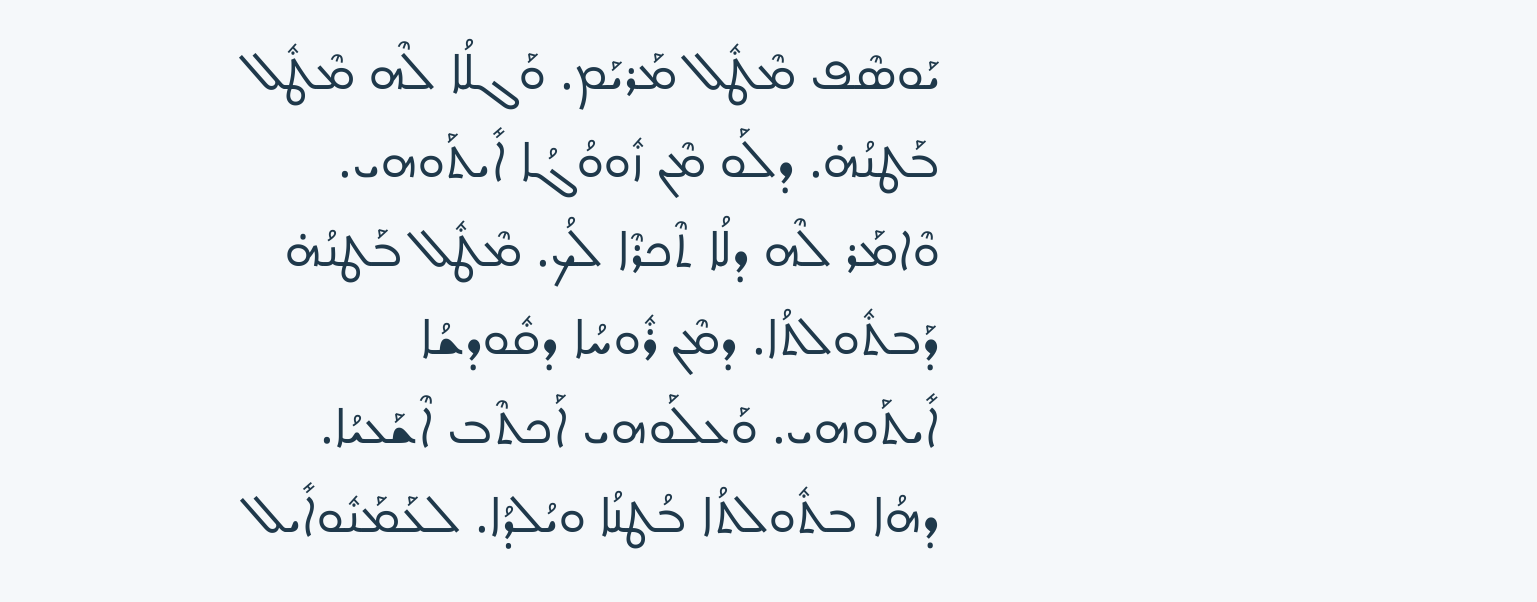ܝܰܘܣܶܦ ܡܶܛܽܠ ܡܰܪܝܰܡ. ܘܰܓܠܳܐ ܠܶܗ ܡܶܛܽܠ ܒܰܛܢܳܗ̇. ܕܠܰܘ ܡܶܢ ܙܽܘܘܳܓܳܐ ܐܺܝܬܰܘܗܝ. ܘܶܐܡܰܪ ܠܶܗ ܕܠܳܐ ܬܶܟܪܶܐ ܠܳܟ. ܡܶܛܽܠ ܒܰܛܢܳܗ̇ ܕܰܒܬܽܘܠܬܳܐ. ܕܡܶܢ ܪܽܘܚܳܐ ܕܩܽܘܕܫܳܐ ܐܺܝܬܰܘܗܝ. ܘܰܥܠܰܘܗܝ ܐܰܟܬܶܒ ܐܶܫܰܥܝܳܐ. ܕܗܳܐ ܒܬܽܘܠܬܳܐ ܒܳܛܢܳܐ ܘܝܳܠܕܳܐ. ܠܥܰܡܰܢܽܘܐܺܝܠ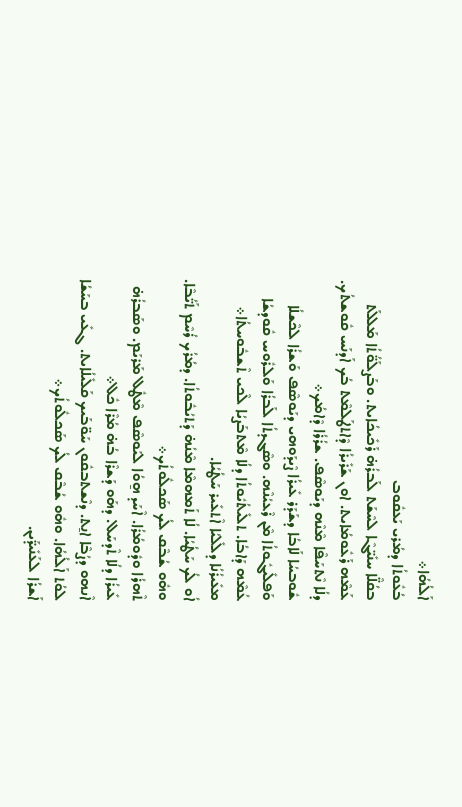ܐܰܠܳܗܳܐ܀
ܒܳܥܽܘܬܳܐ ܕܡܳܪܝ ܝܰܥܩܽܘܒ
ܒܩܳܠ̈ܶܐ ܚܢܺܝ̈ܓܶܐ ܠܚܶܫܰܬ ܠܰܒܪܳܗ̇ ܪܰܟܺܝܟܳܐܝܬ. ܘܒܰܨܠܰܘ̈ܳܬܳܐ ܡܰܠܠܰܬ ܥܰܡܶܗ ܪܰܥܽܘܡܳܐܝܬ. ܐܘܢ ܫܰܪܺܝܪܳܐ ܕܶܐܬܛܰܠܡܶܬ ܒܳܟ ܐܰܕܢܰܚ ܩܽܘܫܬܳܟ. ܕܠܳܐ ܢܶܬܚܰܦܶܐ ܡܶܢܶܗ ܕܝܰܘܣܶܦ. ܫܪܳܪܳܐ ܕܶܐܡܳܟ܀
ܫܽܘܒܚܳܐ ܠܰܐܒܳܐ ܕܫܰܕܰܪ ܥܺܝܪܳܐ ܨܶܝܕܰܘܗܝ ܕܝܰܘܣܶܦ ܘܰܫܪܳܐ ܠܟܶܫܠܳܐ ܘܰܦܠܺܝܓܽܘܬܳܐ ܡܶܢ ܪܶܥܝܳܢܶܗ. ܘܣܶܓܕܬܳܐ ܠܰܒܪܳܐ ܘܰܠܪܽܘܚ ܩܽܘܕܫܳܐ ܥܳܡܶܗ ܕܰܐܒܳܐ. ܬܠܺܝܬܳܝܽܘܬܳܐ ܕܠܳܐ ܡܶܬܒܰܨܝܳܐ ܠܶܟܝ ܬܶܫܒܽܘܚܬܳܐ܀
ܡܥܺܝܪܳܢܳܐ ܕܠܺܠܝܳܐ ܐܶܬܥܺܝܪ ܚܰܛܳܝܳܐ.
ܐܳܘ ܠܳܟ ܚܰܛܳܝܳܐ. ܠܳܐ ܬܰܡܗܡܶܐ ܡܶܢܳܗ̇ ܕܰܬܝܳܒܽܘܬܳܐ. ܕܡܳܪܳܟ ܪܳܚܶܡ ܬܰܝ̈ܳܒܶܐ. ܘܗܽܘ ܫܳܒܶܩ ܠܳܟ ܣܰܟܠܽܘܬܳܟ܀
ܬܶܗܪܳܐ ܘܕܽܘܡܳܪܳܐ. ܐܶܚܰܕ ܗ̱ܘܳܐ ܠܝܰܘܣܶܦ ܡܶܛܽܠ ܡܰܪܝܰܡ. ܘܣܰܒܪܳܗ̇ ܥܺܝܪܳܐ ܕܠܳܐ ܬܶܕܚܰܠ. ܕܗܰܘ ܕܰܫܪܶܐ ܒܳܗ̇ ܡܳܪܶܐ ܟܽܠ܀
ܐܶܢܗܘ ܕܨܳܒܶܐ ܐܢ̱ܬ. ܕܢܶܫܬܒܩܽܘܢ ܚܰܘ̈ܒܰܝܟ ܩܰܠܺܝܠܳܐܝܬ. ܓܥܺܝ ܒܚܰܫܳܐ ܠܘܳܬ ܐܰܠܳܗܳܐ. ܘܗܽܘ ܫܳܒܶܩ ܠܳܟ ܣܰܟܠܽܘܬܳܟ܀
ܐܰܫܪܳܐ ܠܥܰܢܺܝܕ̈ܰܝܢ.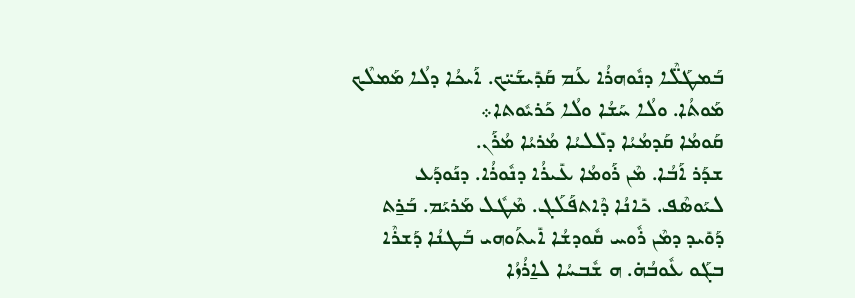ܒܰܡܛܰܠ̈ܶܐ ܕܢܽܘܗܪܳܐ ܥܰܡ ܩܰܕܺܝܫܰܝ̈ܟ. ܐܰܝܟܳܐ ܕܠܳܐ ܡܰܡܠܶܟ ܡܰܘܬܳܐ. ܘܠܳܐ ܚܰܫܳܐ ܘܠܳܐ ܟܰܪܝܽܘܬܐ܀
ܩܰܘܡܳܐ ܩܰܕܡܳܝܳܐ ܕܠܺܠܝܳܐ ܡܳܪܝܳܐ ܡܳܪܰܢ.
ܫܕܰܪ ܐܰܒܳܐ. ܡܶܢ ܪܰܘܡܳܐ ܥܺܝܪܳܐ ܕܢܽܘܪܳܐ. ܕܢܰܘܕܰܥ ܠܝܰܘܣܶܦ. ܟܺܐܢܳܐ ܕܶܐܬܦܰܠܰܓ. ܡܶܛܽܠ ܡܰܪܝܰܡ. ܒܰܪ̱ܬ ܕܰܘܺܝܕ ܕܡܶܢ ܪܽܘܚ ܩܽܘܕܫܳܐ ܐܺܝܬܰܘܗܝ ܒܰܛܢܳܐ ܕܰܫܪܶܐ ܒܓܰܘ ܥܽܘܒܳܗ̇. ܗ ܫܽܒܚܳܐ ܠܐ̱ܪܳܙܳܐ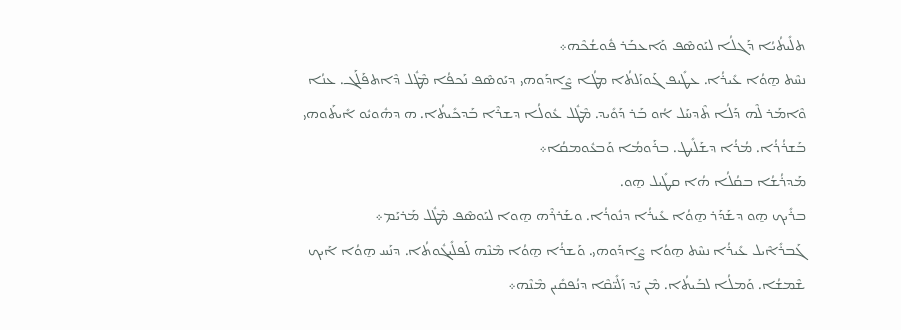ܬܠܺܝܬܳܝܳܐ ܕܰܓܠܳܐ ܠܝܰܘܣܶܦ ܘܰܐܥܒܰܪ ܦܽܘܫܳܟܶܗ܀
ܢܚܶܬ ܗ̱ܘܳܐ ܥܺܝܪܳܐ. ܥܛܺܝܦ ܓܰܘܙܰܠܬܳܐ ܡܛܳܐ ܨܶܐܕܰܘܗܝ ܕܝܰܘܣܶܦ ܢܰܟܦܳܐ ܡܶܛܽܠ ܕܶܐܬܦܰܠܰܓ. ܥܢܳܐ ܘܶܐܡܰܪ ܠܶܗ ܕܰܠܳܐ ܬܶܕܚܰܠ ܐܳܘ ܒܰܪ ܕܰܘܺܝܕ. ܡܶܛܽܠ ܥܽܘܠܳܐ ܕܫܪܶܐ ܒܰܕܟܺܝܬܳܐ. ܗ ܕܗܽܘܝܽܘ ܐܺܝܬܰܘܗܝ ܒܰܫܪܳܪܳܐ. ܡܳܪܳܐ ܕܫܰܠܺܝܛ. ܒܪܰܘܡܳܐ ܘܰܒܥܽܘܡܩܳܐ܀
ܡܰܕܪܳܫܳܐ ܒܩܳܠܳܐ ܗܳܐ ܩܛܺܝܠ ܗ̱ܘ.
ܒܪܺܝܟ ܗ̱ܘ ܕܫܰܕܰܪ ܗ̱ܘܳܐ ܥܺܝܪܳܐ ܕܢܽܘܪܳܐ. ܘܫܰܪܪܶܗ ܗ̱ܘܐ ܠܝܰܘܣܶܦ ܡܶܛܽܠ ܡܰܪܝܰܡ܀
ܓܰܒܪܺܐܶܝܠ ܥܺܝܪܳܐ ܢܚܶܬ ܗ̱ܘܳܐ ܨܶܐܕܰܘܗܝ. ܘܰܫܪܳܐ ܗ̱ܘܳܐ ܡܶܢܶܗ ܠܰܦܠܺܝܓܽܘܬܳܐ. ܕܢܰܚ ܗ̱ܘܳܐ ܐܰܝܟ ܫܶܡܫܳܐ. ܘܰܡܠܳܐ ܠܒܰܝܬܳܐ. ܡܶܢ ܝܰܕ ܙܰܠܺܝ̈ܩܶܐ ܕܢܳܦܩܺܝܢ ܡܶܢܶܗ܀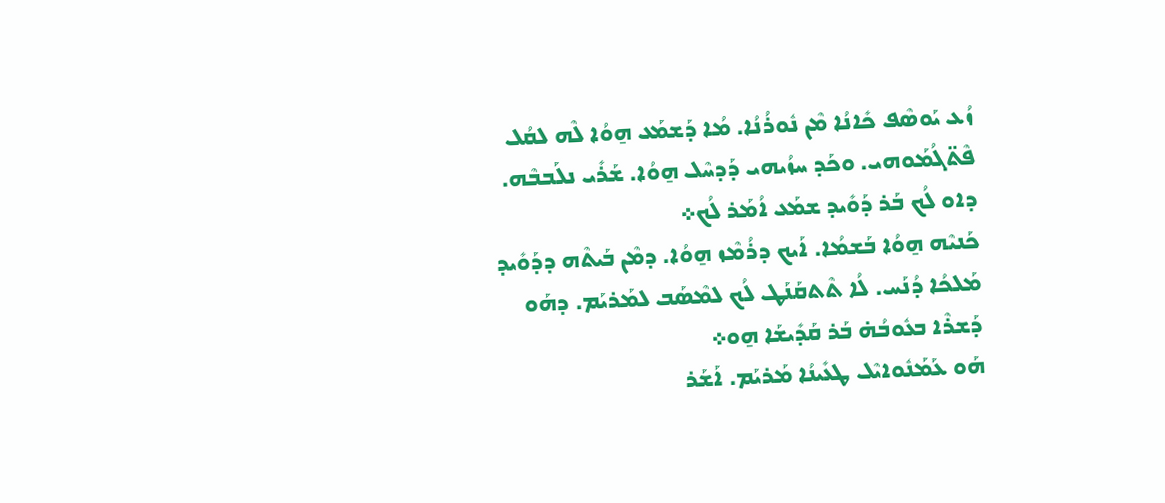ܙܳܥ ܝܰܘܣܶܦ ܟܺܐܢܳܐ ܡܶܢ ܢܽܘܪܳܢܳܐ. ܡܳܐ ܕܰܫܡܰܥ ܗ̱ܘܳܐ ܠܶܗ ܠܩܳܠ ܦܶܬ̈ܓܳܡܰܘܗܝ. ܘܟܰܕ ܚܙܳܝܗܝ ܕܰܕܚܶܠ ܗ̱ܘܳܐ. ܫܰܪܺܝ ܢܠܰܒܒܶܗ. ܕܐܘ ܠܳܟ ܒܰܪ ܕܰܘܺܝܕ ܫܡܰܥ ܐܳܡܰܪ ܠܳܟ܀
ܟܰܢܝܶܗ ܗ̱ܘܳܐ ܒܰܫܡܳܐ. ܐܰܝܟ ܕܪܳܡܶܙ ܗ̱ܘܳܐ. ܕܡܶܢ ܒܰܝܬܶܗ ܕܕܰܘܺܝܕ ܡܰܠܟܳܐ ܕܳܢܰܚ. ܠܳܐ ܬܶܬܩܰܢܰܛ ܠܳܟ ܠܡܶܣܰܒ ܠܡܰܪܝܰܡ. ܕܗܰܘ ܕܰܫܪܶܐ ܒܥܽܘܒܳܗ̇ ܒܰܪ ܩܰܕܺܝܫܰܐ ܗ̱ܘ܀
ܗܰܘ ܥܰܡܰܢܽܘܐܝܶܠ ܛܥܺܝܢܳܐ ܡܰܪܝܰܡ. ܐܰܫܰܪ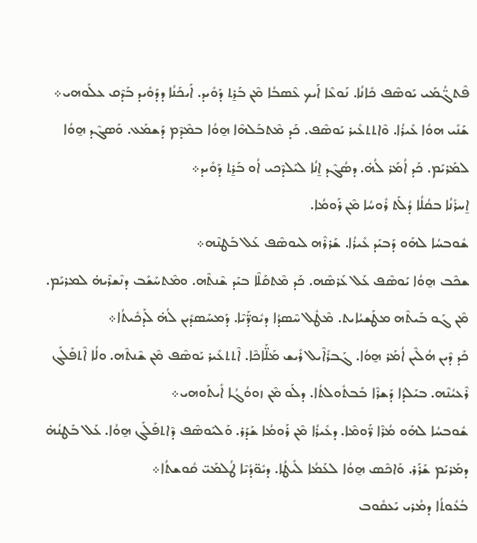ܦܶܬܓ̈ܳܡܰܝ ܝܰܘܣܶܦ ܟܺܐܢܳܐ. ܢܰܘܥܶܐ ܐܰܝܟ ܥܶܣܒܳܐ ܡܶܢ ܒܰܪ̱ܬ ܕܰܘܺܝܕ. ܐܰܝܟܰܢܳܐ ܕܕܰܘܺܝܕ ܒܰܕܶܩ ܥܠܰܘܗܝ܀
ܫܰܢܺܝ ܗܘܳܐ ܥܺܝܪܳܐ. ܘܶܐܬܬܥܺܝܪ ܝܰܘܣܶܦ. ܟܰܕ ܡܶܬܒܰܠܗܶܐ ܗ̱ܘܳܐ ܒܡܶܕܶܡ ܕܰܫܡܰܥ. ܘܰܣܓܶܕ ܗ̱ܘܳܐ ܠܡܰܪܝܰܡ. ܟܰܕ ܐܳܡܰܪ ܠܳܗ̇. ܕܣܳܓܶܕ ܐ̱ܢܳܐ ܠܝܰܠܕܶܟܝ ܐܳܘ ܒܰܪ̱ܬ ܕܰܘܺܝܕ܀
ܐ̱ܚܪܺܢܳܐ ܒܩܳܠܳܐ ܕܳܠܰܬ ܪܽܘܚܳܐ ܡܶܢ ܪܰܘܡܳܐ.
ܫܽܘܒܚܳܐ ܠܗܰܘ ܕܰܒܝܰܕ ܥܺܝܪܳܐ. ܫܰܪܪܶܗ ܠܝܘܣܶܦ ܥܰܠ ܒܰܛܢܶܗ܀
ܫܟܶܒ ܗ̱ܘܳܐ ܝܰܘܣܶܦ ܥܰܠ ܥܰܪܣܶܗ. ܟܰܕ ܡܶܬܩܰܠܶܐ ܒܝܰܕ ܫܶܢܬܶܗ. ܘܡܶܬܚܰܫܰܒ ܕܢܶܫܪܶܝܗ̇ ܠܡܪܝܰܡ. ܡܶܢ ܓܰܘ ܒܰܝܬܶܗ ܡܛܰܫܝܳܐܝܬ. ܡܶܛܽܠ ܚܶܣܕܳܐ ܕܝܽܘܕ̈ܰܝܶܐ. ܕܰܡܚܰܣܕܺܝܢ ܠܳܗ̇ ܠܰܕܟܺܝܬܳܐ܀
ܟܰܕ ܕܶܝܢ ܗܳܠܶܝܢ ܐܳܡܰܪ ܗ̱ܘܳܐ. ܓܰܒܪܺܐܶܝܠ ܪܺܝܫ ܡܰܠ̈ܰܐܟܶܐ. ܐܶܬܬܥܺܝܪ ܝܰܘܣܶܦ ܡܶܢ ܫܶܢܬܶܗ. ܘܠܳܐ ܐܶܬܦܰܠܰܓ ܪܶܥܝܳܢܶܗ. ܒܝܰܠܕܳܐ ܕܰܫܪܶܐ ܒܰܒܬܽܘܠܬܳܐ. ܕܠܰܘ ܡܶܢ ܙܘܘܳܓܳܐ ܐܺܝܬܰܘܗܝ܀
ܫܽܘܒܚܳܐ ܠܗܰܘ ܡܳܪܶܐ ܪ̈ܰܘܡܶܐ. ܕܥܺܝܪܳܐ ܡܶܢ ܪܰܘܡܳܐ ܫܰܕܰܪ. ܘܰܠܝܰܘܣܶܦ ܕܶܐܬܦܰܠܰܓ ܗ̱ܘܳܐ. ܥܰܠ ܒܰܛܢܳܗ̇ ܕܡܰܪܝܰܡ ܫܰܪܰܪ. ܘܰܐܟܶܣ ܗ̱ܘܳܐ ܠܥܰܡܳܐ ܠܺܝܛܳܐ. ܕܝܽܘ̈ܕܳܝܶܐ ܛܳܠܡܰܝ̈ ܩܽܘܫܬܳܐ܀
ܒܳܥܽܘܬܳܐ ܕܡܳܪܝ ܝܰܥܩܽܘܒ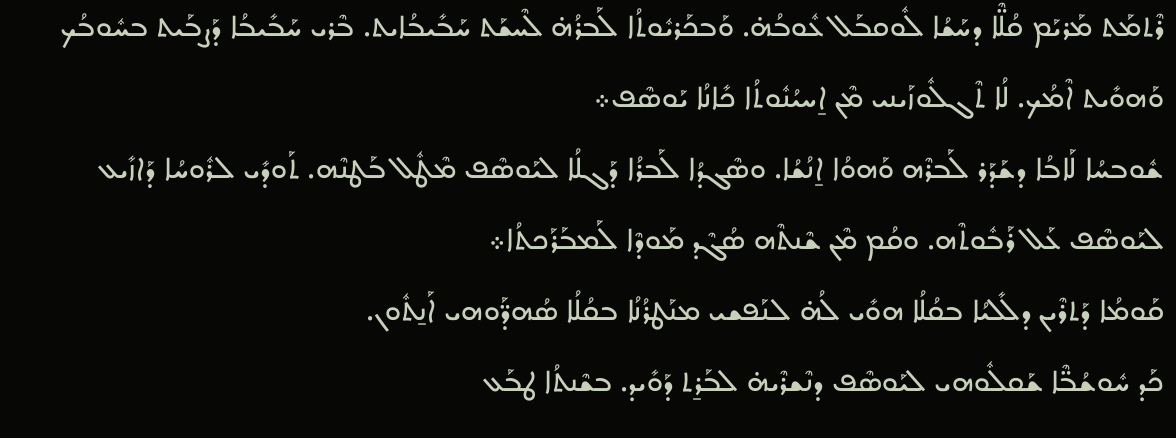ܪܶܬܡܰܬ ܡܰܪܝܰܡ ܩܳܠ̈ܶܐ ܕܚܰܫܳܐ ܠܽܘܩܒܰܠ ܥܽܘܒܳܗ̇. ܘܰܒܟܰܪܝܽܘܬܳܐ ܠܰܒܪܳܗ̇ ܠܶܚܫܰܬ ܚܰܒܺܝܒܳܐܝܬ. ܒܶܪܝ ܚܰܒܺܝܒܳܐ ܕܰܨܒܰܝܬ ܒܚܽܘܒܳܟ ܘܰܗܘܺܝܬ ܐܶܡܳܟ. ܠܳܐ ܬܶܓܠܽܘܙܰܝܢܝ ܡܶܢ ܐ̱ܚܝܳܢܽܘܬܳܐ ܟܺܐܢܳܐ ܝܰܘܣܶܦ܀
ܫܽܘܒܚܳܐ ܠܰܐܒܳܐ ܕܫܰܕܰܪ ܠܰܒܪܶܗ ܘܰܗܘܳܐ ܐ̱ܢܳܫܳܐ. ܘܣܶܓܕܳܐ ܠܰܒܪܳܐ ܕܰܓܠܳܐ ܠܝܰܘܣܶܦ ܡܶܛܽܠ ܒܰܛܢܶܗ. ܬܰܘܕܺܝ ܠܪܽܘܚܳܐ ܕܰܐܙܺܝܥ ܠܝܰܘܣܶܦ ܥܰܠ ܪܰܒܽܘܬܶܗ. ܘܩܳܡ ܡܶܢ ܫܶܢܬܶܗ ܣܳܓܶܕ ܡܰܘܕܶܐ ܠܰܡܒܰܪܰܟܬܳܐ܀
ܩܰܘܡܳܐ ܕܰܬܪܶܝܢ ܕܠܺܠܝܳܐ ܒܩܳܠܳܐ ܗܘܺܝ ܠܳܗ̇ ܠܢܰܦܫܝ ܡܢܰܛܪܳܢܳܐ ܒܩܳܠܳܐ ܣܳܗܕ̈ܰܘܗܝ ܐܰܢ̱ܬܽܘܢ.
ܟܰܕ ܚܽܘܫܳܒ̈ܶܐ ܫܰܩܠܽܘܗܝ ܠܝܰܘܣܶܦ ܕܢܶܫܪܶܝܗ̇ ܠܒܰܪ̱ܬ ܕܰܘܺܝܕ. ܒܫܶܢܬܳܐ ܛܒܰܥ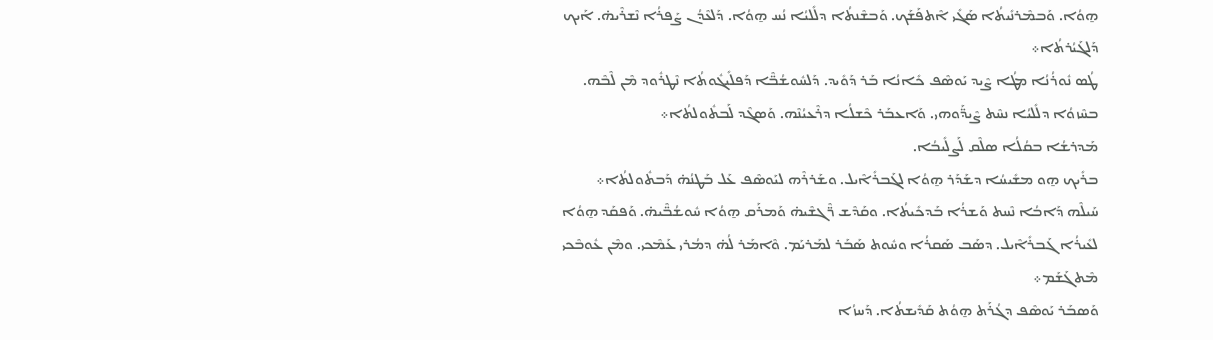ܗ̱ܘܳܐ. ܘܰܒܡܶܪܢܺܝܬܳܐ ܣܰܓܺܝ ܐܶܬܦܰܫܰܟ. ܘܰܒܫܶܢܬܳܐ ܕܠܺܠܝܳܐ ܢܳܚ ܗ̱ܘܳܐ. ܕܰܠܥܶܕܳܢ ܨܰܦܪܳܐ ܢܶܫܪܶܝܗ̇. ܐܰܝܟ ܕܰܠܓܰܝܳܪܬܳܐ܀
ܛܳܣ ܢܽܘܪܳܢܳܐ ܡܛܳܐ ܨܶܝܕ ܝܰܘܣܶܦ ܟܺܐܢܳܐ ܒܰܪ ܕܰܘܺܝܕ. ܕܰܠܚܽܘܫܳܒ̈ܶܐ ܕܰܦܠܺܝܓܽܘܬܳܐ ܢܶܛܪܽܘܕ ܡܶܢ ܠܶܒܶܗ. ܒܚܶܙܘܳܐ ܕܠܺܠܝܳܐ ܢܚܶܬ ܨܶܝܕ̈ܰܘܗܝ. ܘܰܐܥܒܰܪ ܟܶܫܠܳܐ ܕܪܶܥܝܳܢܶܗ. ܘܰܣܓܶܕ ܠܰܒܬܽܘܠܬܳܐ܀
ܡܰܕܪܫܳܐ ܒܩܳܠܳܐ ܣܠܶܩ ܠܰܨܠܺܝܒܳܐ.
ܒܪܺܝܟ ܗ̱ܘ ܡܫܺܝܚܳܐ ܕܫܰܕܰܪ ܗ̱ܘܳܐ ܠܓܰܒܪܺܐܶܝܠ. ܘܫܰܪܪܶܗ ܠܝܰܘܣܶܦ ܥܰܠ ܒܰܛܢܳܗ̇ ܕܰܒܬܽܘܠܬܳܐ܀
ܚܰܝܠܶܗ ܕܰܐܒܳܐ ܢܶܚܬ ܘܰܫܪܳܐ ܒܰܕܟܺܝܬܳܐ. ܘܩܰܕܶܫ ܪ̈ܶܓܫܶܝܗ̇ ܘܰܡܪܰܩ ܗ̱ܘܳܐ ܚܽܘܫܳܒ̈ܶܝܗ̇. ܘܰܦܩܰܕ ܗ̱ܘܳܐ ܠܥܺܝܪܳܐ ܓܰܒܪܺܐܶܝܠ. ܕܣܰܒ ܣܰܩܪܳܐ ܘܚܽܘܬ ܣܰܒܰܪ ܠܡܰܪܝܰܡ. ܘܶܐܡܰܪ ܠܳܗ̇ ܕܡܳܪܝ ܥܰܡܶܟܝ. ܘܡܶܢ ܥܽܘܒܶܟܝ ܡܶܬܓܰܫܰܡ܀
ܘܰܣܒܰܪ ܝܰܘܣܶܦ ܕܓܳܪܰܬ ܗ̱ܘܳܬ ܩܰܕܺܝܫܬܳܐ. ܕܰܚܙܳܐ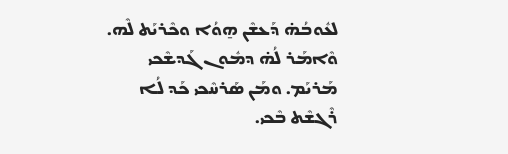ܠܥܽܘܒܳܗ̇ ܕܰܥܫܶܢ ܗ̱ܘܳܐ ܘܟܶܪܝܰܬ ܠܶܗ.  ܘܶܐܡܰܪ ܠܳܗ̇ ܕܡܽܘܢ ܓܰܕܫܶܟܝ ܡܰܪܝܰܡ. ܘܡܰܢ ܣܰܪܚܶܟܝ ܟܰܕ ܠܳܐ ܪܶܓܫܶܬ ܒܶܟܝ.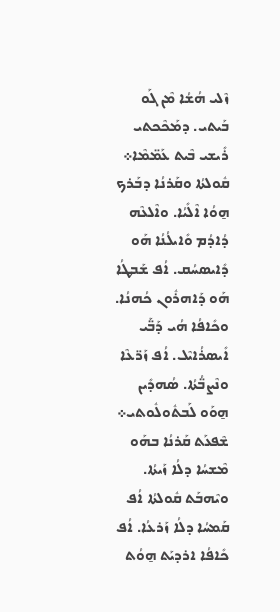ܙܶܠܝ ܗܳܫܳܐ ܡܶܢ ܓܰܘ ܒܰܝܬܝ. ܕܡܰܟܶܟܬܝ ܪܺܝܫܝ ܒܶܝܬ ܥܰܡ̈ܡܶܐ܀
ܩܽܘܠܬܳܐ ܘܩܰܪܢܳܐ ܕܒܰܪܟ ܗ̱ܘܳܐ ܐܶܠܺܝܳܐ. ܘܐܶܠܥܶܗ ܕܳܐܕܳܡ ܘܺܐܝܠܳܢܳܐ ܗܰܘ ܕܺܐܝܣܚܳܩ. ܐܳܦ ܫܰܒܛܳܐ ܗܰܘ ܕܰܐܗܪܽܘܢ ܟܳܗܢܳܐ. ܘܟܺܐܦܳܐ ܗܳܝ ܕܰܒ̈ܰܝ ܐܺܝܣܪܳܐܝܶܠ. ܐܳܦ ܙܰܪ̈ܥܶܐ ܘܢܶܨܒ̈ܳܬܳܐ. ܣܳܗܕܺܝܢ ܗ̱ܘܰܘ ܠܰܒܬܽܘܠܽܘܬܝ܀
ܫܶܦܥܰܬ ܩܰܪܢܳܐ ܒܗܰܘ ܡܶܫܚܳܐ ܕܠܳܐ ܙܰܝܬܳܐ. ܘܝܶܗܒܰܬ ܩܽܘܠܬܳܐ ܐܳܦ ܩܰܡܚܳܐ ܕܠܳܐ ܙܰܪܥܳܐ. ܐܳܦ ܟܺܐܦܳܐ ܐܪܕܝܰܬ ܗ̱ܘܳܬ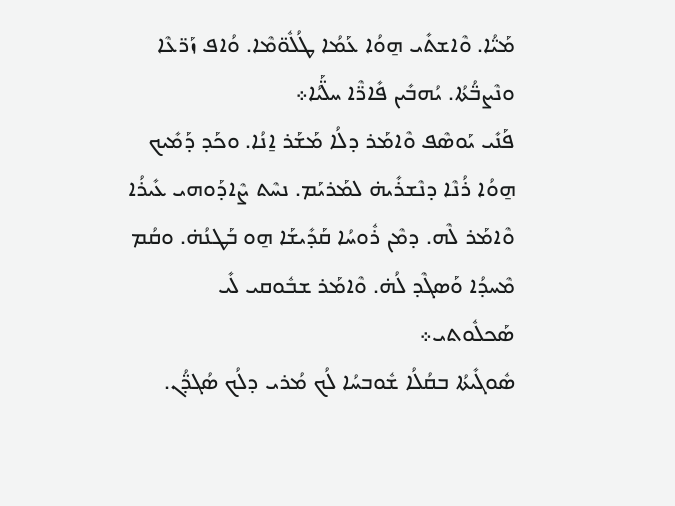ܡܰܝ̈ܳܐ. ܘܶܐܫܬܺܝ ܗ̱ܘܳܐ ܥܰܡܳܐ ܛܳܠܽܘ̈ܡܶܐ. ܘܳܐܦ ܙܰܪ̈ܥܶܐ ܘܢܶܨܒ̈ܳܬܳܐ. ܝܳܗܒܺܝܢ ܦܺܐܪ̈ܶܐ ܚܠ̈ܰܝܳܐ܀
ܦܰܢܺܝ ܝܰܘܣܶܦ ܘܶܐܡܰܪ ܕܠܳܐ ܡܰܫܰܪ ܐ̱ܢܳܐ. ܘܟܰܕ ܕܰܡܺܝܟ ܗ̱ܘܳܐ ܪܳܢܶܐ ܕܢܶܫܪܺܝܗ̇ ܠܡܰܪܝܰܡ. ܢܚܶܬ ܨܶܐܕܰܘܗܝ ܥܺܝܪܳܐ ܘܶܐܡܰܪ ܠܶܗ. ܕܡܶܢ ܪܽܘܚܳܐ ܩܰܕܺܝܫܰܐ ܗ̱ܘ ܒܰܛܢܳܗ̇. ܘܩܳܡ ܡܶܚܕܳܐ ܘܰܣܓܶܕ ܠܳܗ̇. ܘܶܐܡܰܪ ܫܒܽܘܩܝ ܠܺܝ ܣܰܟܠܽܘܬܝ܀
ܣܽܘܓܺܝܬܳܐ ܒܩܳܠܳܐ ܫܽܘܒܚܳܐ ܠܳܟ ܡܳܪܝ ܕܠܳܟ ܣܳܓܕ̈ܳܢ.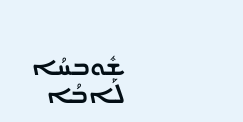ܫܽܘܒܚܳܐ ܠܰܐܒܳܐ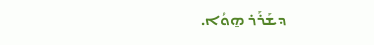ܕܫܰܪܰܪ ܗ̱ܘܳܐ.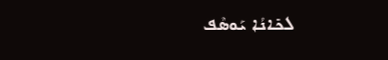ܠܟܺܐܢܳܐ ܝܰܘܣܶܦ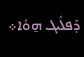ܕܰܦܠܺܝܓ ܗ̱ܘܳܐ܀